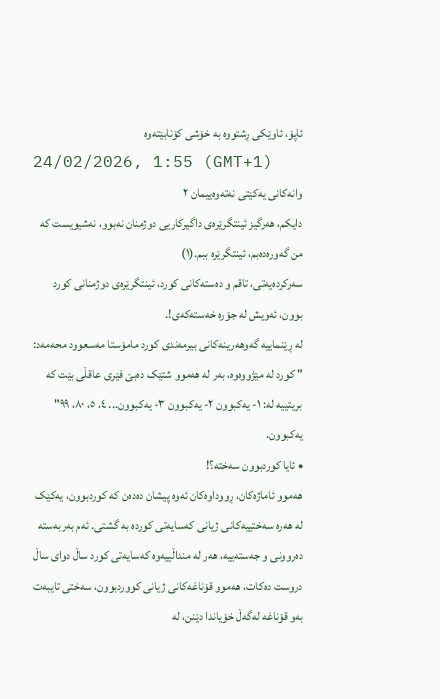ئاپۆ، ئاوێکی ڕشتووە بە خۆشی کۆنابێتەوە
24/02/2026, 1:55 (GMT+1)
وانەکانی یەکێتی نەتەوەییمان ٢
دایکم، هەرگیز ئینتگرێرەی داگیرکاریی دوژمنان نەبوو، نەشیویست کە من گەورەدەبم، ئینتگرێرە ببم.(١)
سەرکردەیەتی، تاقم و دەستەکانی کورد، ئینتگرێرەی دوژمنانی کورد بوون، ئەویش لە جۆرە خەستەکەی!.
لە ڕێنماییە گەوهەرینەکانی بیرمەندی کورد مامۆستا مەسعوود محەمەد: " کورد لە مێژووەوە، بەر لە هەموو شتێک دەبێ فێری عاقڵی بێت کە بریتییە لە: ١- یەکبوون ٢- یەکبوون ٣- یەکبوون... ٤، ٥، ٨٠، ٩٩" یەکبوون.
• ئایا کوردبوون سەختە؟!
هەموو ئاماژەکان، ڕووداوەکان ئەوە پیشان دەدەن کە کوردبوون، یەکێک لە هەرە سەختییەکانی ژیانی کەسایەتی کوردە بە گشتی. ئەم بەربەستە دەروونی و جەستەییە، هەر لە منداڵییەوە کەسایەتی کورد ساڵ دوای ساڵ دروست دەکات، هەموو قۆناغەکانی ژیانی کووردبوون، سەختی تایبەت بەو قۆناغە لەگەڵ خۆیاندا دێنن، لە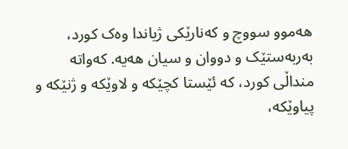هەموو سووچ و کەنارێکی ژیاندا وەک کورد، بەربەستێک و دووان و سیان هەیە. کەواتە منداڵی کورد، کە ئێستا کچێکە و لاوێکە و ژنێکە و پیاوێکە،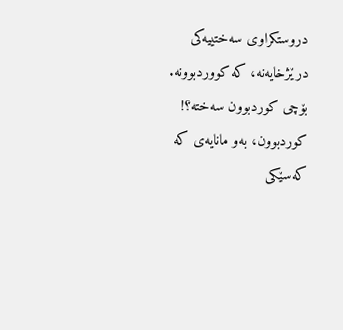دروستکراوی سەختییەکی درێژخایەنە، کە کووردبوونە.
بۆچی کوردبوون سەختە؟!
کوردبوون، بەو مانایەی کە کەسێکی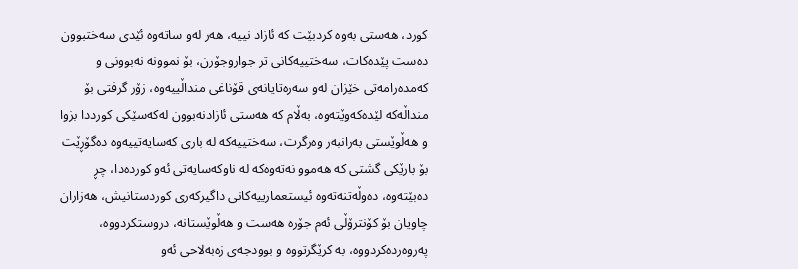کورد، هەستی بەوە کردبێت کە ئازاد نییە، هەر لەو ساتەوە ئێدی سەختبوون دەست پێدەکات، سەختییەکانی تر جواروجۆرن، بۆ نموونە نەبوونی و کەمدەرامەتی خێزان لەو سەرەتایانەی قۆناغی منداڵییەوە، زۆر گرفتی بۆ منداڵەکە لێدەکەوێتەوە، بەڵام کە هەستی ئازادنەبوون لەکەسێکی کورددا بزوا و هەڵوێستی بەرانبەر وەرگرت، سەختییەکە لە باری کەسایەتییەوە دەگۆڕێت بۆ بارێکی گشتی کە هەموو نەتەوەکە لە ناوکەسایەتی ئەو کوردەدا، چڕ دەبێتەوە، دەوڵەتنەتەوە ئیستعمارییەکانی داگیرکەری کوردستانیش، هەزاران چاویان بۆ کۆنترۆڵی ئەم جۆرە هەست و هەڵوێستانە، دروستکردووە، پەروەردەکردووە، بە کرێگرتووە و بوودجەی زەبەلاحی ئەو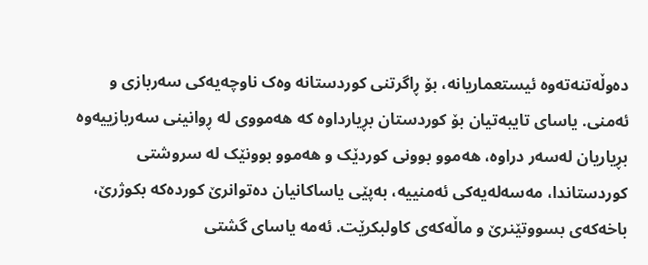دەوڵەتنەتەوە ئیستعماریانە، بۆ ڕاگرتنی کوردستانە وەک ناوچەیەکی سەربازی و ئەمنی. یاسای تایبەتیان بۆ کوردستان بڕیارداوە کە هەمووی لە ڕوانینی سەربازییەوە بڕیاریان لەسەر دراوە، هەموو بوونی کوردێک و هەموو بوونێک لە سروشتی کوردستاندا، مەسەلەیەکی ئەمنییە، بەپێی یاساکانیان دەتوانرێ کوردەکە بکوژرێ، باخەکەی بسووتێنرێ و ماڵەکەی کاولبکرێت. ئەمە یاسای گشتی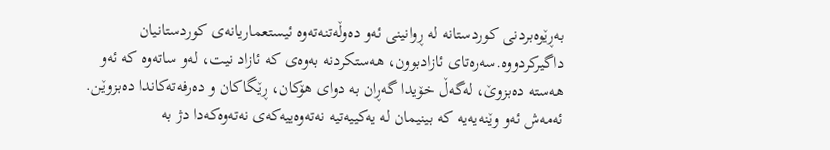بەڕێوەبردنی کوردستانە لە ڕوانینی ئەو دەوڵەتنەتەوە ئیستعماریانەی کوردستانیان داگیرکردووە.سەرەتای ئازادبوون، هەستکردنە بەوەی کە ئازاد نیت، لەو ساتەوە کە ئەو هەستە دەبزوێ، لەگەڵ خۆیدا گەڕان بە دوای هۆکان، ڕێگاکان و دەرفەتەکاندا دەبزوێن. ئەمەش ئەو وێنەیەیە کە بینیمان لە یەکییەتیە نەتەوەییەکەی نەتەوەکەدا دژ بە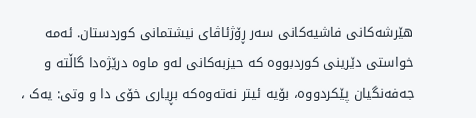هێرشەکانی فاشیەکانی سەر ڕۆژئاڤای نیشتمانی کوردستان. ئەمە خواستی دێرینی کوردبووە کە حیزبەکانی لەو ماوە درێژەدا گاڵتە و جەفەنگیان پێکردووە، بۆیە ئیتر نەتەوەکە بڕیاری خۆی دا و وتی: یەک ،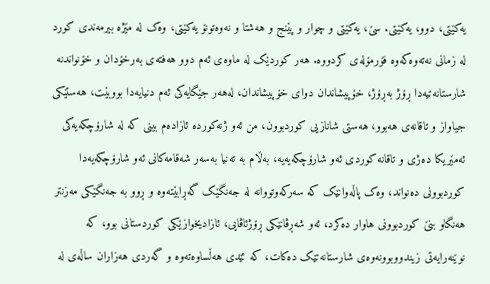یەکێتی، دوو، یەکێتی. سێ، یەکێتی و چوار و پێنج و هەشتا و نەوەتونۆ یەکێتی، وەک لە مێژە بیرمەندی کورد لە زمانی نەتەوەکەوە فۆرمۆلەی کردووە. هەر کوردێک لە ماوەی ئەم دوو هەفتەی بەرخۆدان و خۆنواندنە شارستانەتیەدا ڕۆژ بەڕۆژ، خۆپیشاندان دوای خۆپیشاندان، لەهەر جێگایەکی ئەم دنیایەدا بووبێت، هەستێکی جیاواز و تاقانەی هەبوو، هەستی شانازیی کوردبوون، من ئەو ژنەکوردە ئازادەم بینی کە لە شارۆچکەیەکی ئەمێریکا دەژی و تاقانە کوردی ئەو شارۆچکەیەیە، بەڵام بە تەنیا بەسەر شەقامەکانی ئەو شارۆچکەیەدا کوردبوونی دەنواند، وەک پاڵەوانێک کە سەرکەوتووانە لە جەنگێک گەڕابێتەوە و ڕوو بە جەنگێکی مەزنتر هەنگاو بنێ کوردبوونی هاوار دەکرد، ئەو شەڕڤانێکی ڕۆژئاڤایی، ئازادیخوازێکی کوردستانی بوو، کە نوێنەرایەتی زیندووبوونەوەی شارستانەتێک دەکات، کە ئێدی هەڵساوەتەوە و گەردی هەزاران ساڵەی لە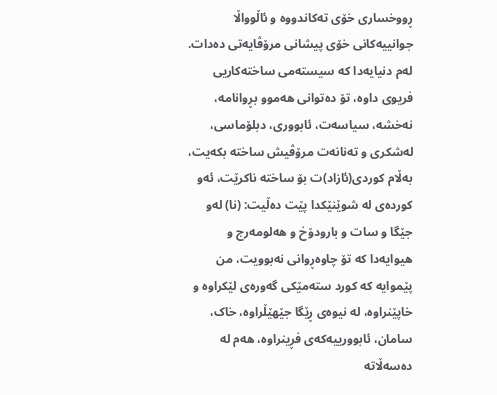ڕووخساری خۆی تەکاندووە و ئاڵوواڵا جوانییەکانی خۆی پیشانی مرۆڤایەتی دەدات. لەم دنیایەدا کە سیستەمی ساختەکاریی فریوی داوە، تۆ دەتوانی هەموو بڕوانامە، نەخشە، سیاسەت، ئابووری، دبلۆماسی، لەشکری و تەنانەت مرۆڤیش ساختە بکەیت، بەڵام کوردی(ئازاد)ت بۆ ساختە ناکرێت، ئەو کوردەی لە شوێنێکدا پێت دەڵیت: (نا) لەو جێگا و سات و بارودۆخ و هەلومەرج و هیوایەدا کە تۆ چاوەڕوانی نەبوویت، من پێموایە کە کورد ستەمێکی گەورەی لێکراوە و خاپێنراوە، لە نیوەی ڕێگا جێهێڵراوە، خاک، سامان، ئابوورییەکەی فڕینراوە، هەم لە دەسەڵاتە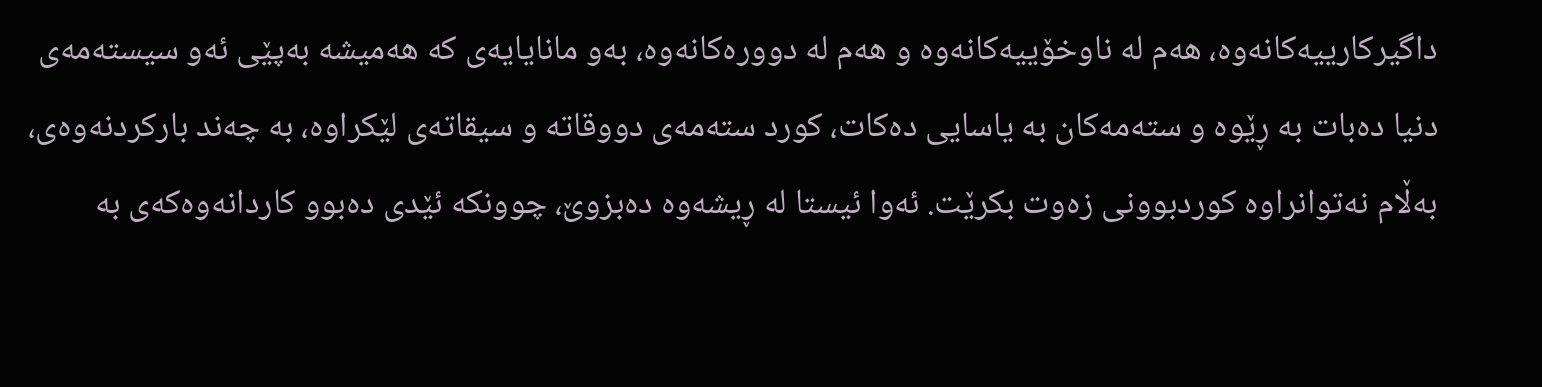داگیرکارییەکانەوە، هەم لە ناوخۆییەکانەوە و هەم لە دوورەکانەوە، بەو مانایایەی کە هەمیشە بەپێی ئەو سیستەمەی دنیا دەبات بە ڕێوە و ستەمەکان بە یاسایی دەکات، کورد ستەمەی دووقاتە و سیقاتەی لێکراوە، بە چەند بارکردنەوەی، بەڵام نەتوانراوە کوردبوونی زەوت بکرێت. ئەوا ئیستا لە ڕیشەوە دەبزوێ، چوونکە ئێدی دەبوو کاردانەوەکەی بە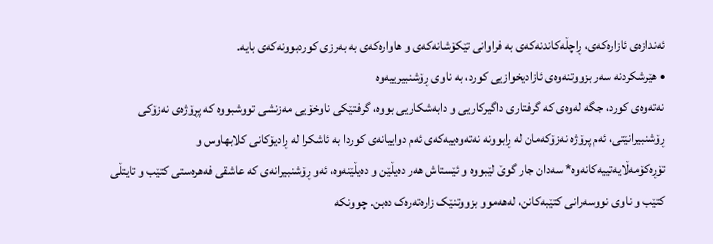ئەندازەی ئازارەکەی، ڕاچڵەکاندنەکەی بە فراوانی تێکۆشانەکەی و هاوارەکەی بە بەرزی کوردبوونەکەی بایە.
• هێرشکردنە سەر بزووتنەوەی ئازادیخوازیی کورد، بە ناوی ڕۆشنبیرییەوە
نەتەوەی کورد، جگە لەوەی کە گرفتاری داگیرکاریی و دابەشکاریی بووە، گرفتێکی ناوخۆیی مەزنشی تووشبووە کە پڕۆژەی نەزۆکی ڕۆشنبیرانێتی، ئەم پرۆژە نەزۆکەمان لە ڕابوونە نەتەوەییەکەی ئەم دواییانەی کوردا بە ئاشکرا لە ڕادیۆکانی کلابهاوس و تۆڕەکۆمەڵایەتییەکانەوە* سەدان جار گوێ لێبووە و ئێستاش هەر دەیڵێن و دەیڵێنەوە، ئەو ڕۆشنبیرانەی کە عاشقی فەهرەستی کتێب و تایتڵی کتێب و ناوی نووسەرانی کتێبەکانن، لەهەموو بزووتنێک زارەتەرەک دەبن. چوونکە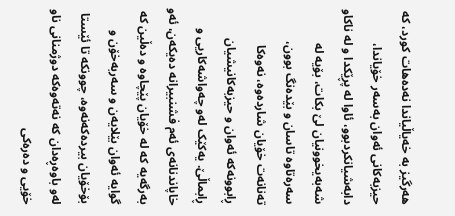هەرگیز بە خەیاڵیاندا نەدەهات کورد، کە حیزبەکانی ئەوان بەسەر خۆیاندا، دابەشیانکردبوو، ئاوا لە پڕێکدا و لە ناکاو شەبەیخوونیان لێ بکات، بۆیە لە سەرەتاوە تاسان و بێدەنگ بوون، تەنانەت خۆیان شاردەوە، نەوەکا ڕابوونەکە ئەوان و حیزبەکانیشیان ڕابماڵێ. یەکێک لەو چەواشەکاریی و خاپاندنانەی ئەم فشنبیرانە دەیکەن، ئەو بەرگەیە کە لە خۆیان پێچاوە و دەڵین کە گوایە ئەوان بێلایەن و سەربەخۆن و بۆخۆیان بیردەکەنەوە، چوونکە تا ئێستا لەو باوەڕەدان کە نەتەوەکە دوژمنانی ناو خۆیی و دەرەکی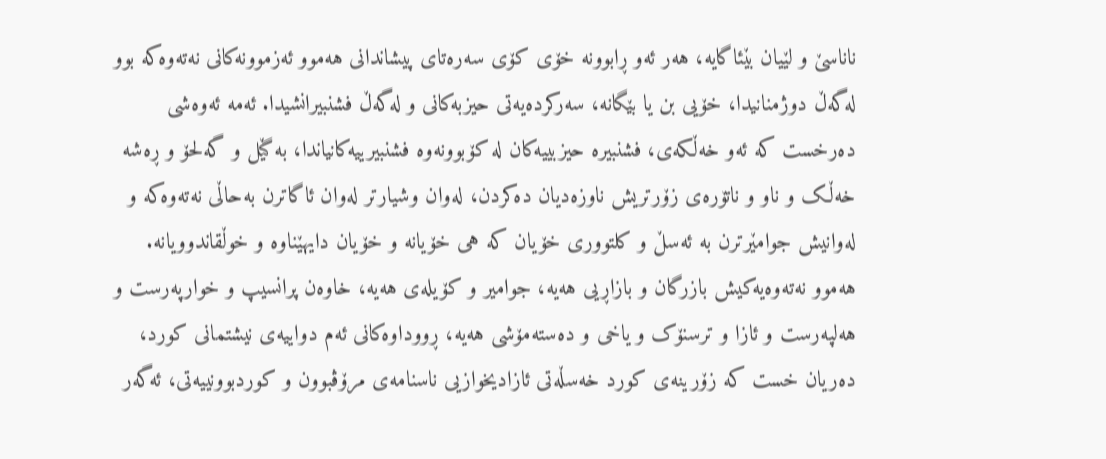ناناسێ و لێیان بێئاگایە، هەر ئەو ڕابوونە خۆی کۆی سەرەتای پیشاندانی هەموو ئەزموونەکانی نەتەوەکە بوو لەگەڵ دوژمنانیدا، خۆیی بن یا بێگانە، سەرکردەیەتی حیزبەکانی و لەگەڵ فشنبیرانشیدا. ئەمە ئەوەشی دەرخست کە ئەو خەڵکەی، فشنبیرە حیزبییەکان لە کۆبوونەوە فشنبیرییەکانیاندا، بە گێل و گەلحۆ و ڕەشە خەڵک و ناو و ناتۆرەی زۆرتریش ناوزەدیان دەکردن، لەوان وشیارتر لەوان ئاگاترن بەحاڵی نەتەوەکە و لەوانیش جوامێرترن بە ئەسڵ و کلتووری خۆیان کە هی خۆیانە و خۆیان دایهێناوە و خوڵقاندوویانە. هەموو نەتەوەیەکیش بازرگان و بازاڕیی هەیە، جوامیر و کۆیلەی هەیە، خاوەن پرانسیپ و خوارپەرست و هەلپەرست و ئازا و ترسنۆک و یاخی و دەستەمۆشی هەیە، ڕووداوەکانی ئەم دواییەی نیشتمانی کورد، دەریان خست کە زۆرینەی کورد خەسڵەتی ئازادیخوازیی ناسنامەی مرۆڤبوون و کوردبوونییەتی، ئەگەر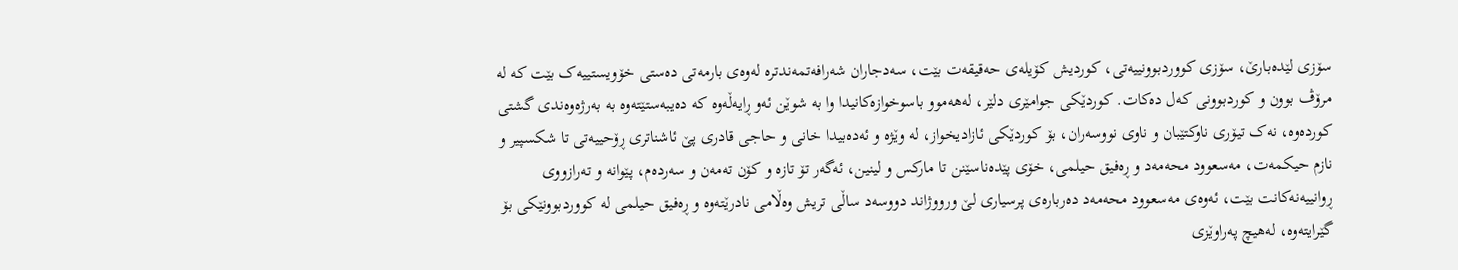سۆزی لێدەبارێ، سۆزی کووردبوونییەتی، کوردیش کۆیلەی حەقیقەت بێت، سەدجاران شەرافەتمەندترە لەوەی بارمەتی دەستی خۆویستییەک بێت کە لە مرۆڤ بوون و کوردبوونی کەل دەکات. کوردێکی جوامێری دلێر، لەهەموو باسوخوازەکانیدا وا بە شوێن ئەو ڕایەڵەوە کە دەیبەستێتەوە بە بەرژەوەندی گشتی کوردەوە، نەک تیۆری ناوکتێبان و ناوی نووسەران، بۆ کوردێکی ئازادیخواز، لە وێژە و ئەدەبیدا خانی و حاجی قادری پێ ئاشناتری ڕۆحییەتی تا شکسپیر و نازم حیکمەت، مەسعوود محەمەد و ڕەفیق حیلمی، خۆی پێدەناسێنن تا مارکس و لینین، ئەگەر تۆ تازە و کۆن تەمەن و سەردەم، پێوانە و تەرازووی ڕوانییەنەکانت بێت، ئەوەی مەسعوود محەمەد دەربارەی پرسیاری لێ ورووژاند دووسەد ساڵی تریش وەڵامی نادرێتەوە و ڕەفیق حیلمی لە کووردبوونێکی بۆ گێرایتەوە، لەهیچ پەراوێزی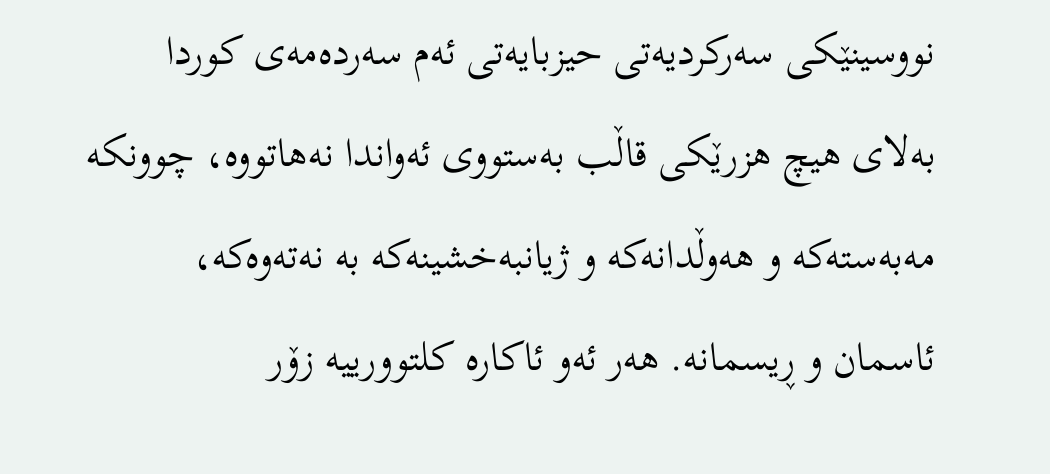نووسینێکی سەرکردیەتی حیزبایەتی ئەم سەردەمەی کوردا بەلای هیچ هزرێکی قاڵب بەستووی ئەواندا نەهاتووە، چوونکە مەبەستەکە و هەوڵدانەکە و ژیانبەخشینەکە بە نەتەوەکە، ئاسمان و ڕیسمانە. هەر ئەو ئاکارە کلتوورییە زۆر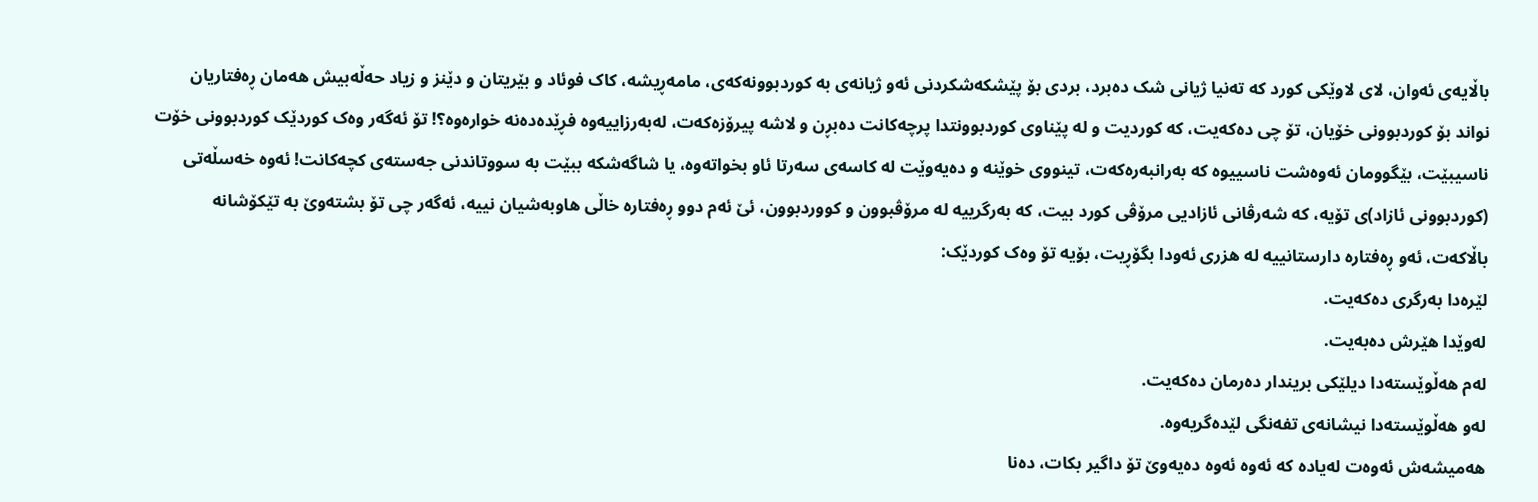باڵایەی ئەوان، لای لاوێکی کورد کە تەنیا ژیانی شک دەبرد، بردی بۆ پێشکەشکردنی ئەو ژیانەی بە کوردبوونەکەی، مامەڕیشە، کاک فوئاد و بێریتان و دێنز و زیاد حەڵەبیش هەمان ڕەفتاریان نواند بۆ کوردبوونی خۆیان، تۆ چی دەکەیت، کە کوردیت و لە پێناوی کوردبوونتدا پرچەکانت دەبڕن و لاشە پیرۆزەکەت، لەبەرزاییەوە فڕێدەدەنە خوارەوە؟! تۆ ئەگەر وەک کوردێک کوردبوونی خۆت ناسیبێت، بێگوومان ئەوەشت ناسییوە کە بەرانبەرەکەت، تینووی خوێنە و دەیەوێت لە کاسەی سەرتا ئاو بخواتەوە، یا شاگەشکە ببێت بە سووتاندنی جەستەی کچەکانت! ئەوە خەسڵەتی (کوردبوونی ئازاد)ی تۆیە، کە شەرڤانی ئازادیی مرۆڤی کورد بیت، کە بەرگرییە لە مرۆڤبوون و کووردبوون، ئێ ئەم دوو ڕەفتارە خاڵی هاوبەشیان نییە، ئەگەر چی تۆ بشتەوێ بە تێکۆشانە باڵاکەت، ئەو ڕەفتارە دارستانییە لە هزری ئەودا بگۆڕیت، بۆیە تۆ وەک کوردێک:
لێرەدا بەرگری دەکەیت.
لەوێدا هێرش دەبەیت.
لەم هەڵوێستەدا دیلێکی بریندار دەرمان دەکەیت.
لەو هەڵوێستەدا نیشانەی تفەنگی لێدەگریەوە.
هەمیشەش ئەوەت لەیادە کە ئەوە ئەوە دەیەوێ تۆ داگیر بکات، دەنا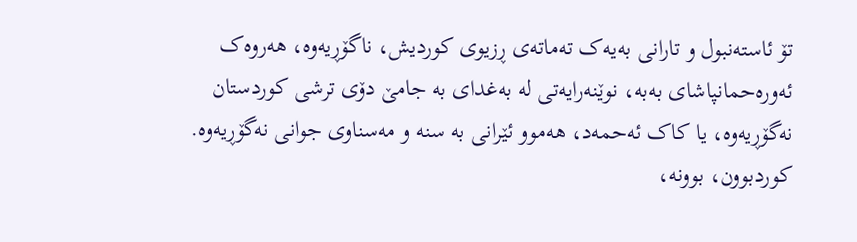تۆ ئاستەنبول و تارانی بەیەک تەماتەی ڕزیوی کوردیش، ناگۆڕیەوە، هەروەک ئەورەحمانپاشای بەبە، نوێنەرایەتی لە بەغدای بە جامێ دۆی ترشی کوردستان نەگۆڕیەوە، یا کاک ئەحمەد، هەموو ئێرانی بە سنە و مەسناوی جوانی نەگۆڕیەوە. کوردبوون، بوونە،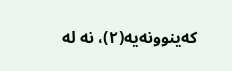کەینوونەیە(٢)، نە لە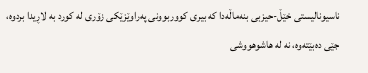ناسیونالیستی خێڵ-حیزبی بنەماڵەدا کە بیری کووربوونی پەراوێزێکی زۆری لە کورد بە لاڕیدا بردوە، جێی دەبێتەوە، نە لە هاشوهووشی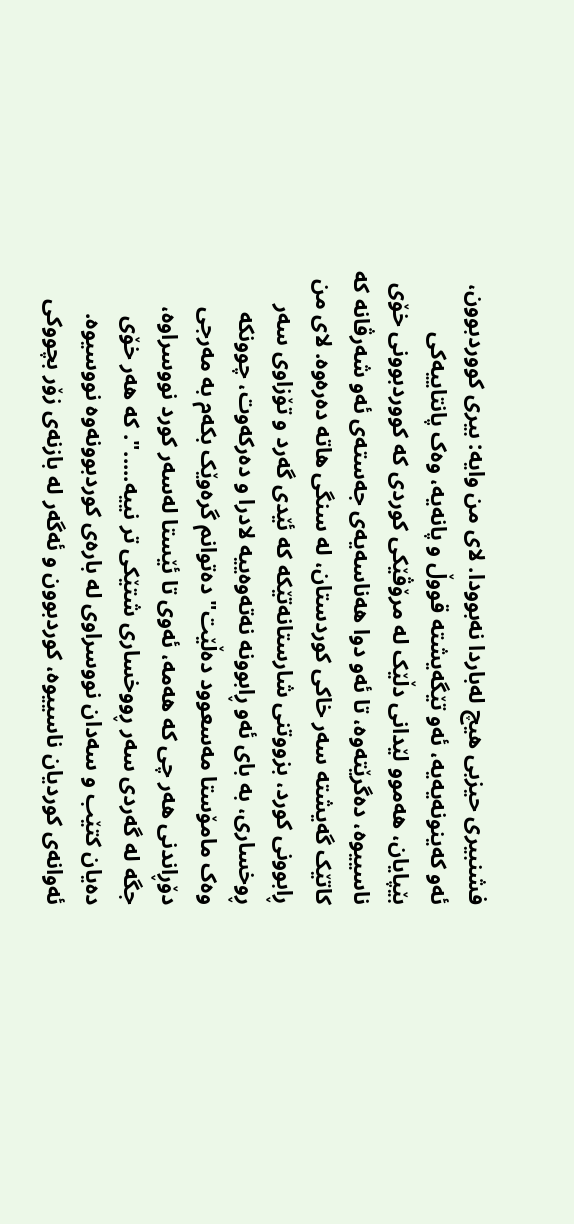فشنبیری حیزبی هیچ لەباردا نەبوودا. لای من وایە: بیری کووردبوون، ئەو کەینونەیەیە، ئەو تێگەیشتە قووڵ و پانەیە، وەک پانتاییەکی بێپایان، هەموو لێدانی دڵێک لە مرۆڤێکی کوردی کە کووردبوونی خۆی ناسییوە، دەگرێتەوە، تا ئەو دوا هەناسەیەی جەستەی ئەو شەرڤانە کە کاتێک گەیشتە سەر خاکی کوردستان، لە سنگی هاتە دەرەوە. لای من ڕابوونی کورد، بزووتنی شارستانەتێکە کە ئێدی گەرد و تۆزاوی سەر ڕوخساری، بە بای ئەو ڕابوونە نەتەوەییە لادرا و دەرکەوت، چوونکە وەک مامۆستا مەسعوود دەڵێت" دەتوانم گرەوێک بکەم بە مەرجی دۆڕاندنی هەر چی کە هەمە، ئەوی تا ئێستا لەسەر کورد نووسراوە، جگە لە گەردی سەر ڕووخساری شتێکی تر نییە.....". کە هەر خۆی دەیان کتێب و سەدان نووسراوی لە بارەی کوردبوونەوە نووسیوە.
ئەوانەی کوردیان ناسییوە، کوردبوون و ئەگەر لە بازنەی زۆر بچووکی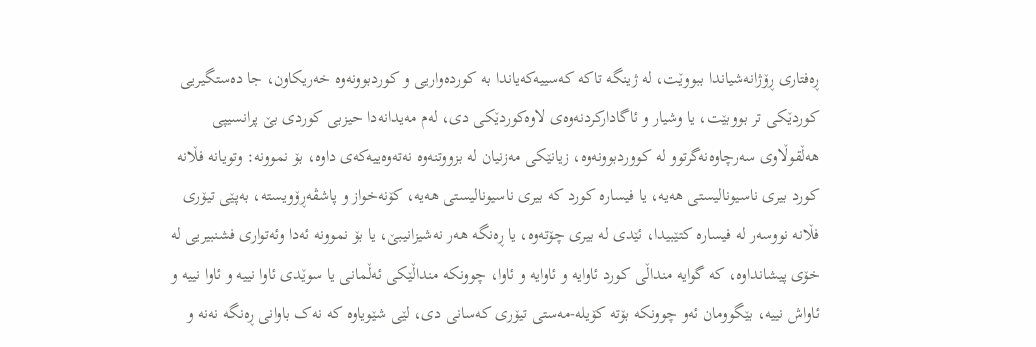ڕەفتاری ڕۆژانەشیاندا ببووێت، لە ژینگە تاکە کەسییەکەیاندا بە کوردەواریی و کوردبوونەوە خەریکاون، جا دەستگیریی کوردێکی تر بووبێت، یا وشیار و ئاگادارکردنەوەی لاوەکوردێکی دی، لەم مەیدانەدا حیزبی کوردی بێ پرانسیپی هەڵقوڵاوی سەرچاوەنەگرتوو لە کووردبوونەوە، زیانێکی مەزنیان لە بزووتنەوە نەتەوەییەکەی داوە، بۆ نموونە: وتویانە فڵانە کورد بیری ناسیونالیستی هەیە، یا فیسارە کورد کە بیری ناسیونالیستی هەیە، کۆنەخواز و پاشڤەڕۆویستە، بەپێی تیۆری فڵانە نووسەر لە فیسارە کتێبیدا، ئێدی لە بیری چۆتەوە، یا ڕەنگە هەر نەشیزانیبێ، یا بۆ نموونە ئەدا وئەتواری فشنبیریی لە خۆی پیشانداوە، کە گوایە منداڵی کورد ئاوایە و ئاوایە و ئاوا، چوونکە منداڵێکی ئەڵمانی یا سوێدی ئاوا نییە و ئاوا نییە و ئاواش نییە، بێگوومان ئەو چوونکە بۆتە کۆیلە-مەستی تیۆری کەسانی دی، لێی شێویاوە کە نەک باوانی ڕەنگە نەنە و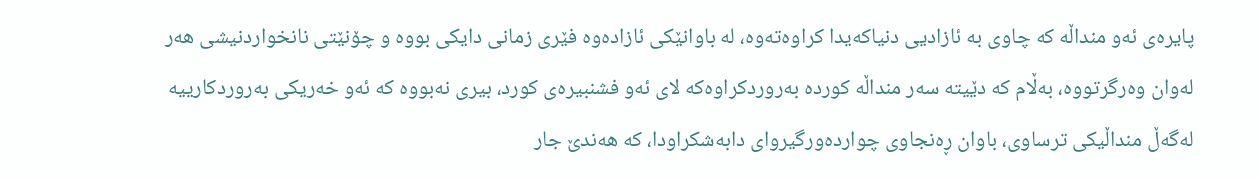پایرەی ئەو منداڵە کە چاوی بە ئازادیی دنیاکەیدا کراوەتەوە، لە باوانێکی ئازادەوە فێری زمانی دایکی بووە و چۆنێتی نانخواردنیشی هەر لەوان وەرگرتووە، بەڵام کە دێیتە سەر منداڵە کوردە بەروردکراوەکە لای ئەو فشنبیرەی کورد، بیری نەبووە کە ئەو خەریکی بەروردکارییە لەگەڵ منداڵیکی ترساوی، باوان ڕەنجاوی چواردەورگیروای دابەشکراودا، کە هەندێ جار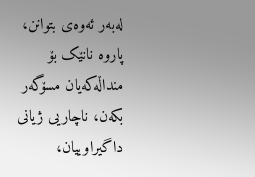لەبەر ئەوەی بتوانن، پاروە نانێک بۆ منداڵەکەیان مسۆگەر بکەن، ناچاریی ژیانی داگیراوییان،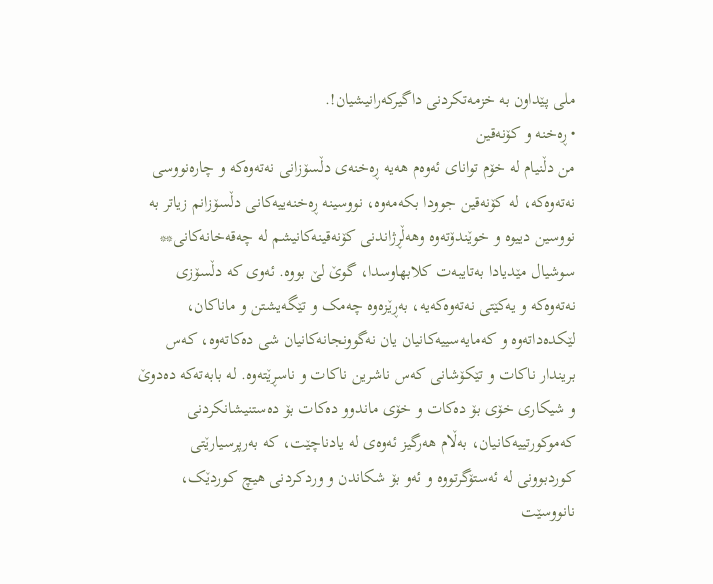ملی پێداون بە خزمەتکردنی داگیرکەرانیشیان!.
• ڕەخنە و کۆنەقین
من دڵنیام لە خۆم توانای ئەوەم هەیە ڕەخنەی دڵسۆزانی نەتەوەکە و چارەنووسی نەتەوەکە، لە کۆنەقین جوودا بکەمەوە، نووسینە ڕەخنەییەکانی دڵسۆزانم زیاتر بە نووسین دییوە و خوێندۆتەوە وهەڵڕژاندنی کۆنەقینەکانیشم لە چەقەخانەکانی** سوشیال مێدیادا بەتایبەت کلابهاوسدا، گوێ لێ بووە. ئەوی کە دڵسۆزی نەتەوەکە و یەکێتی نەتەوەکەیە، بەڕێزەوە چەمک و تێگەیشتن و ماناکان، لێکدەداتەوە و کەمایەسییەکانیان یان نەگوونجانەکانیان شی دەکاتەوە، کەس بریندار ناکات و تێکۆشانی کەس ناشرین ناکات و ناسڕێتەوە. لە بابەتەکە دەدوێ و شیکاری خۆی بۆ دەکات و خۆی ماندوو دەکات بۆ دەستنیشانکردنی کەموکورتییەکانیان، بەڵام هەرگیز ئەوەی لە یادناچێت، کە بەرپرسیارێتی کوردبوونی لە ئەستۆگرتووە و ئەو بۆ شکاندن و وردکردنی هیچ کوردێک، نانووسێت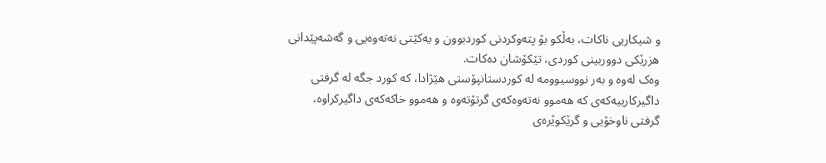و شیکاریی ناکات، بەڵکو بۆ پتەوکردنی کوردبوون و یەکێتی نەتەوەیی و گەشەپێدانی هزرێکی دووربینی کوردی، تێکۆشان دەکات.
وەک لەوە و بەر نووسیوومە لە کوردستانپۆستی هێژادا، کە کورد جگە لە گرفتی داگیرکارییەکەی کە هەموو نەتەوەکەی گرتۆتەوە و هەموو خاکەکەی داگیرکراوە، گرفتی ناوخۆیی و گرێکوێرەی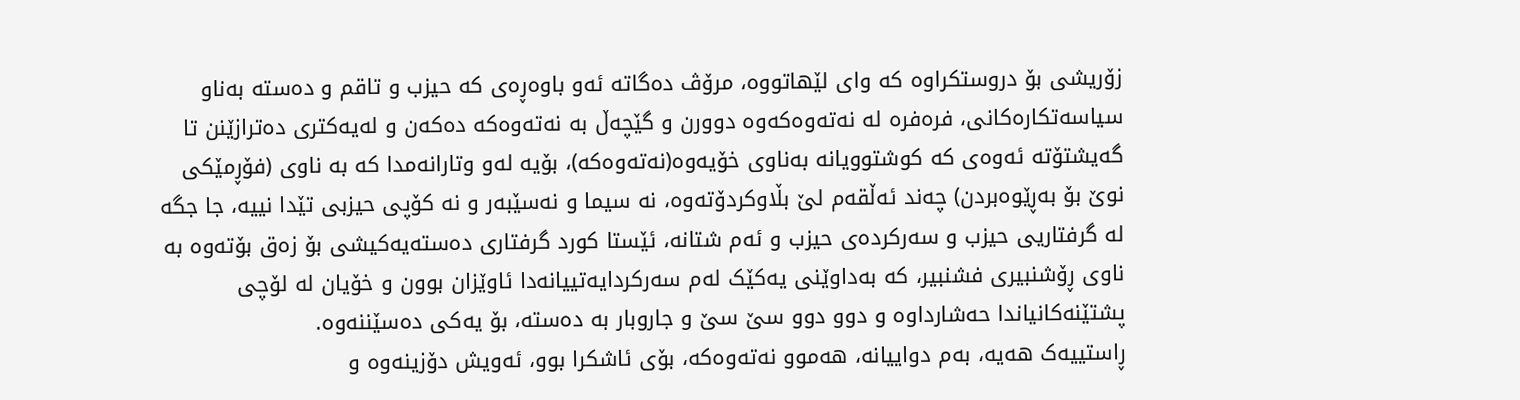زۆریشی بۆ دروستکراوە کە وای لێهاتووە، مرۆڤ دەگاتە ئەو باوەڕەی کە حیزب و تاقم و دەستە بەناو سیاسەتکارەکانی، فرەفرە لە نەتەوەکەوە دوورن و گێچەڵ بە نەتەوەکە دەکەن و لەیەکتری دەترازێنن تا گەیشتۆتە ئەوەی کە کوشتوویانە بەناوی خۆیەوە(نەتەوەکە)، بۆیە لەو وتارانەمدا کە بە ناوی (فۆڕمێکی نوێ بۆ بەڕێوەبردن) چەند ئەڵقەم لێ بڵاوکردۆتەوە، نە سیما و نەسێبەر و نە کۆپی حیزبی تێدا نییە، جا جگە لە گرفتاریی حیزب و سەرکردەی حیزب و ئەم شتانە، ئێستا کورد گرفتاری دەستەیەکیشی بۆ زەق بۆتەوە بە ناوی ڕۆشنبیری فشنبیر، کە بەداوێنی یەکێک لەم سەرکردایەتییانەدا ئاوێزان بوون و خۆیان لە لۆچی پشتێنەکانیاندا حەشارداوە و دوو دوو سێ سێ و جاروبار بە دەستە، بۆ یەکی دەسێننەوە.
ڕاستییەک هەیە، بەم دواییانە، هەموو نەتەوەکە، بۆی ئاشکرا بوو، ئەویش دۆزینەوە و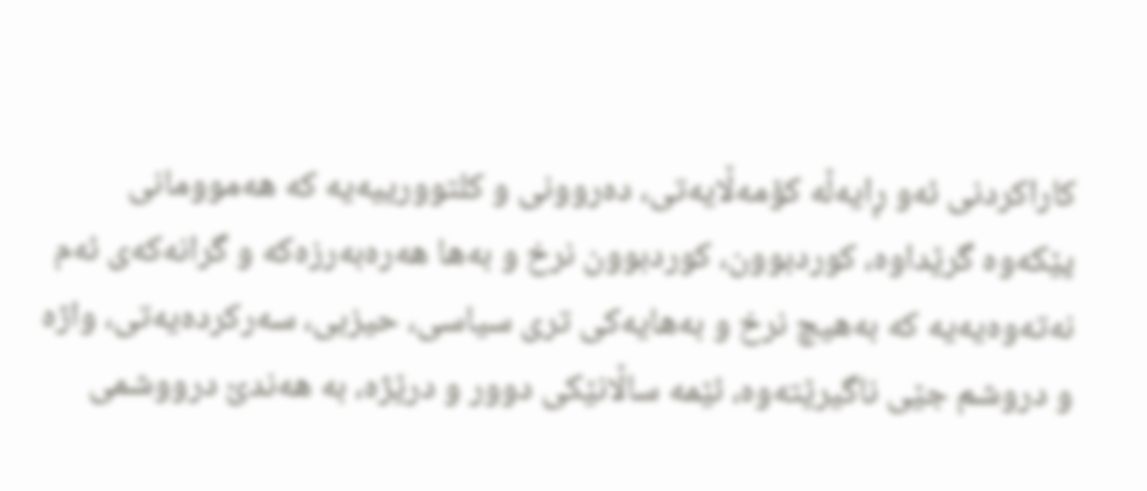کاراکردنی ئەو ڕایەڵە کۆمەڵایەتی، دەروونی و کلتوورییەیە کە هەموومانی پێکەوە گرێداوە، کوردبوون، کوردبوون نرخ و بەها هەرەبەرزەکە و گرانەکەی ئەم نەتەوەیەیە کە بەهیچ نرخ و بەهایەکی تری سیاسی، حیزبی، سەرکردەیەتی، واژە و دروشم جێی ناگیرێتەوە، ئێمە ساڵانێکی دوور و درێژە، بە هەندێ درووشمی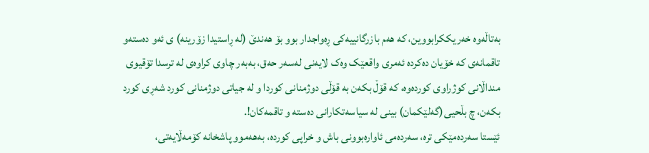بەتاڵەوە خەریککرابووین، کە هەم بازرگانییەکی ڕەواجدار بوو بۆ هەندێ (لە ڕاستیدا زۆرینە) ی ئەو دەستەو تاقمانەی کە خۆیان دەکردە ئەمری واقعێک وەک لایەنی لەسەر حەق، بەبەر چاوی کراوەی لە ترسدا تۆقیوی منداڵانی کوژراوی کوردەوە، کە قۆڵ بکەن بە قۆڵی دوژمنانی کوردا و لە جیاتی دوژمنانی کورد شەڕی کورد بکەن، چ بڵحیی(گەلێکمان) بینی لە سیاسەتکارانی دەستە و تاقمەکان!.
ئێستا سەردەمێکی ترە، سەردەمی ئاوارەبوونی باش و خراپی کوردە، بەهەموو پاشخانە کۆمەڵایەتی،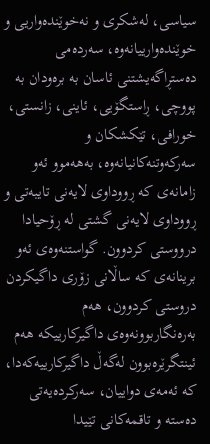سیاسی، لەشکری و نەخوێندەواریی و خوێندەوارییانەوە، سەردەمی دەستڕاگەیشتنی ئاسان بە برەودان بە پووچی، ڕاستگۆیی، ئاینی، زانستی، خورافی، تێکشکان و سەرکەوتنەکانیانەوە، بەهەموو ئەو زامانەی کە ڕووداوی لایەنی تایبەتی و ڕووداوی لایەنی گشتی لە ڕۆحیادا درووستی کردوون. گواستنەوەی ئەو برینانەی کە ساڵانی زۆری داگیکردن دروستی کردوون، هەم بەرەنگاربوونەوەی داگیرکارییکە هەم ئینتگرێرەبوون لەگەڵ داگیرکارییەکەدا، کە ئەمەی دواییان، سەرکردەیەتی دەستە و تاقمەکانی تێیدا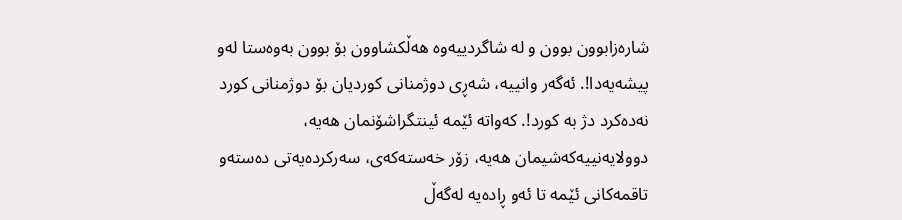شارەزابوون بوون و لە شاگردییەوە هەڵکشاوون بۆ بوون بەوەستا لەو پیشەیەدا!. ئەگەر وانییە، شەڕی دوژمنانی کوردیان بۆ دوژمنانی کورد نەدەکرد دژ بە کورد!. کەواتە ئێمە ئینتگراشۆنمان هەیە، دوولایەنییەکەشیمان هەیە، زۆر خەستەکەی، سەرکردەیەتی دەستەو تاقمەکانی ئێمە تا ئەو ڕادەیە لەگەڵ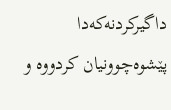داگیرکردنەکەدا پێشوەچوونیان کردووە و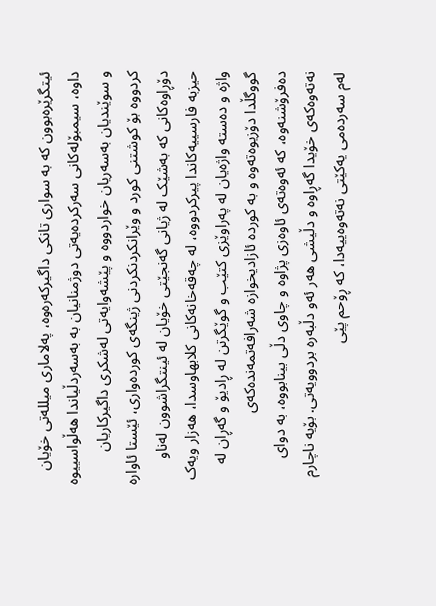ئیتگرێرەبوون کە بە سواری تانکی داگیرکەرەوە، پەلاماری میللەتی خۆیان داوە، سیمبۆلەکانی سەرکردەیەتی دوژمنانیان بە بەسەردڵیاندا هەڵواسییوە و سوێندیان بەسەریان خواردووە و پێشەوایەتی لەشکری داگیرکاریان کردووە بۆ کوشتنی کورد و وێرانکردنکردنی ژینگەی کوردەواری، ئێستا ئاوارە دۆڕاوەکانی کە بەشێک لە ژیانی گەنجێتی خۆیان لە ئینتگراشوون لەناو حیزبە فارسییەکاندا پیرکردووە، لە چەقەخانەکانی کلابهاوسدا، هەزار ویەک واژە و دەستە واژەیان لە پەراوێزی کتێب و گوێگرتن لە ڕادیۆ و گەڕان لە گووگڵدا دۆزیوەتەوە و بە کوردە ئازادیخوازە شەرافەتمەندەکەی دەفرۆشنەوە، کە ئەوەتەی ئاوەزی پژاوە و چاوی دڵی بینابووە، بە دوای نەتەوەکەی خۆیدا گەڕاوە و دڵیشی هەر ئەو دڵبەرە بردوویەتی. بۆیە ناچارم لەم سەردەمی یەکێتی نەتەوەییەدا، کە ڕۆحم پێی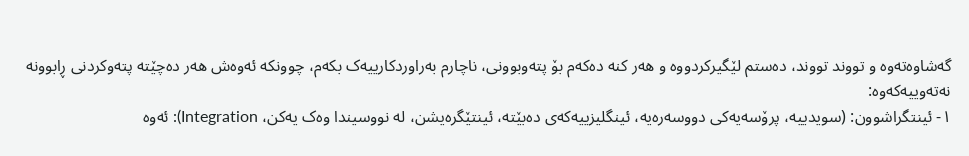گەشاوەتەوە و تووند تووند، دەستم لێگیرکردووە و هەر کنە دەکەم بۆ پتەوبوونی، ناچارم بەراوردکارییەک بکەم، چوونکە ئەوەش هەر دەچێتە پتەوکردنی ڕابوونە نەتەوییەکەوە:
١- ئینتگراشوون: (سویدییە، پرۆسەیەکی دووسەرەیە، ئینگلیزییەکەی دەبێتە، ئینتێگرەیشن، لە نووسیندا وەک یەکن، Integration): ئەوە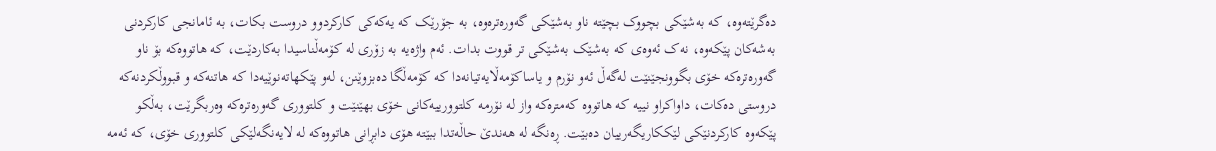دەگرێتەوە، کە بەشێکی بچووک بچێتە ناو بەشێکی گەورەترەوە، بە جۆرێک کە یەکەکی کارکردوو دروست بکات، بە ئامانجی کارکردنی بەشەکان پێکەوە، نەک ئەوەی کە بەشێک بەشێکی تر قووت بدات. ئەم واژەیە بە زۆری لە کۆمەڵناسیدا بەکاردێت، کە هاتووەکە بۆ ناو گەورەترەکە خۆی بگوونجێنێت لەگەڵ ئەو نۆرم و یاساکۆمەڵایەتیانەدا کە کۆمەڵگا دەبزوێنن، لەو پێکهاتەنوێیەدا کە هاتنەکە و قبووڵکردنەکە دروستی دەکات، داواکراو نییە کە هاتووە کەمترەکە واز لە نۆرمە کلتوورییەکانی خۆی بهێنێت و کلتووری گەورەترەکە وەربگرێت، بەڵکو پێکەوە کارکردنێکی لێککاریگەرییان دەبێت. ڕەنگە لە هەندێ حاڵەتدا ببێتە هۆی دابڕانی هاتووەکە لە لایەنگەلێکی کلتووری خۆی، کە ئەمە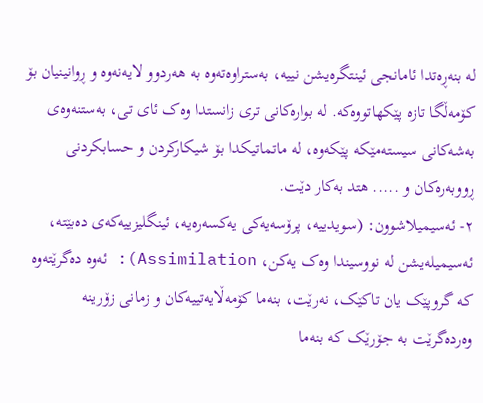لە بنەڕەتدا ئامانجی ئینتگرەیشن نییە، بەستراوەتەوە بە هەردوو لایەنەوە و ڕوانینیان بۆ کۆمەڵگا تازە پێکهاتووەکە. لە بوارەکانی تری زانستدا وەک ئای تی، بەستنەوەی بەشەکانی سیستەمێکە پێکەوە، لە ماتماتیکدا بۆ شیکارکردن و حسابکردنی ڕووبەرەکان و ..... هتد بەکار دێت.
٢- ئەسیمیلاشوون: (سویدییە، پرۆسەیەکی یەکسەرەیە، ئینگلیزییەکەی دەبێتە، ئەسیمیلەیشن لە نووسیندا وەک یەکن، Assimilation): ئەوە دەگرێتەوە کە گروپێک یان تاکێک، نەرێت، بنەما کۆمەڵایەتییەکان و زمانی زۆرینە وەردەگرێت بە جۆرێک کە بنەما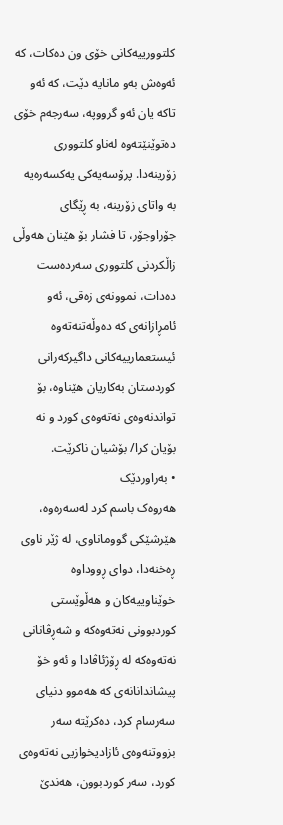کلتوورییەکانی خۆی ون دەکات، کە ئەوەش بەو مانایە دێت، کە ئەو تاکە یان ئەو گرووپە، سەرجەم خۆی دەتوێنێتەوە لەناو کلتووری زۆرینەدا. پرۆسەیەکی یەکسەرەیە بە واتای زۆرینە، بە ڕێگای جۆراوجۆر، تا فشار بۆ هێنان هەوڵی زاڵکردنی کلتووری سەردەست دەدات، نموونەی زەقی، ئەو ئامڕازانەی کە دەوڵەتنەتەوە ئیستعمارییەکانی داگیرکەرانی کوردستان بەکاریان هێناوە، بۆ تواندنەوەی نەتەوەی کورد و نە بۆیان کرا/ بۆشیان ناکرێت.
• بەراوردێک
هەروەک باسم کرد لەسەرەوە، هێرشێکی گووماناوی، لە ژێر ناوی ڕەخنەدا، دوای ڕووداوە خوێناوییەکان و هەڵوێستی کوردبوونی نەتەوەکە و شەڕڤانانی نەتەوەکە لە ڕۆژئاڤادا و ئەو خۆ پیشاندانانەی کە هەموو دنیای سەرسام کرد، دەکرێتە سەر بزووتنەوەی ئازادیخوازیی نەتەوەی کورد، سەر کوردبوون، هەندێ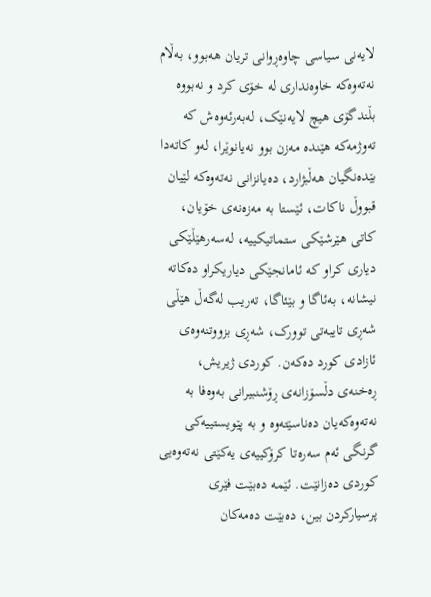لایەنی سیاسی چاوەڕوانی تریان هەبوو، بەڵام نەتەوەکە خاوەنداری لە خۆی کرد و نەبووە بڵندگۆی هیچ لایەنێک، لەبەرئەوەش کە تەوژمەکە هێندە مەزن بوو نەیانوێرا، لەو کاتەدا بێدەنگیان هەڵبژارد، دەیانزانی نەتەوەکە لێیان قبووڵ ناکات، ئێستا بە مەزەنەی خۆیان، کاتی هێرشێکی ستماتیکییە، لەسەرهێڵێکی دیاری کراو کە ئامانجێکی دیاریکراو دەکاتە نیشانە، بەئاگا و بێئاگا، تەریب لەگەڵ هێڵی شەڕی تایبەتی توورک، شەڕی بزووتنەوەی ئازادی کورد دەکەن. کوردی ژیریش، ڕەخنەی دڵسۆزانەی ڕۆشنبیرانی بەوەفا بە نەتەوەکەیان دەناسێتەوە و بە پێویستییەکی گرنگی ئەم سەرەتا کرۆکییەی یەکێتی نەتەوەیی کوردی دەزانێت. ئێمە دەبێت فێری پرسیارکردن بین، دەبێت دەمەکان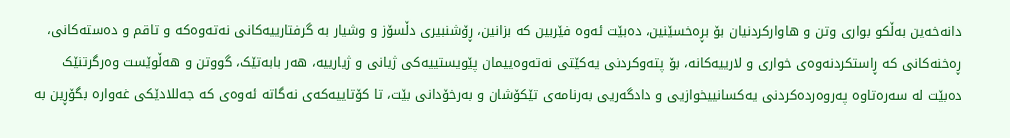دانەخەین بەڵکو بواری وتن و هاوارکردنیان بۆ بڕەخسێنین، دەبێت ئەوە فێربین کە بزانین، ڕۆشنبیری دڵسۆز و وشیار بە گرفتارییەکانی نەتەوەکە و تاقم و دەستەکانی، ڕەخنەکانی کە ڕاستکردنەوەی خواری و لارییەکانە، بۆ پتەوکردنی یەکێتی نەتەوەییمان پێویستییەکی ژیانی و ژیارییە، هەر بابەتێک، گووتن و هەڵوێست وەرگرتنێک دەبێت لە سەرەتاوە پەروەردەکردنی یەکسانییخوازیی و دادگەریی بەرنامەی تێکۆشان و بەرخۆدانی بێت، تا کۆتاییەکەی نەگاتە ئەوەی کە جەللادێکی غەوارە بگۆڕین بە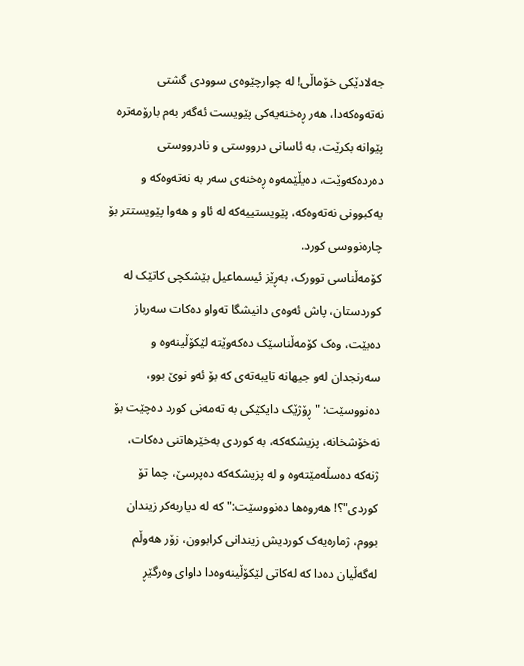جەلادێکی خۆماڵی! لە چوارچێوەی سوودی گشتی نەتەوەکەدا، هەر ڕەخنەیەکی پێویست ئەگەر بەم بارۆمەترە پێوانە بکرێت، بە ئاسانی درووستی و نادرووستی دەردەکەوێت، دەیڵێمەوە ڕەخنەی سەر بە نەتەوەکە و یەکبوونی نەتەوەکە، پێویستییەکە لە ئاو و هەوا پێویستتر بۆ چارەنووسی کورد.
کۆمەڵناسی توورک، بەڕێز ئیسماعیل بێشکچی کاتێک لە کوردستان، پاش ئەوەی دانیشگا تەواو دەکات سەرباز دەبێت، وەک کۆمەڵناسێک دەکەوێتە لێکۆڵینەوە و سەرنجدان لەو جیهانە تایبەتەی کە بۆ ئەو نوێ بوو، دەنووسێت: "ڕۆژێک دایکێکی بە تەمەنی کورد دەچێت بۆ نەخۆشخانە، پزیشکەکە، بە کوردی بەخێرهاتنی دەکات، ژنەکە دەسڵەمێتەوە و لە پزیشکەکە دەپرسێ، چما تۆ کوردی"؟! هەروەها دەنووسێت:" کە لە دیاربەکر زیندان بووم، ژمارەیەک کوردیش زیندانی کرابوون، زۆر هەوڵم لەگەڵیان دەدا کە لەکاتی لێکۆڵینەوەدا داوای وەرگێڕ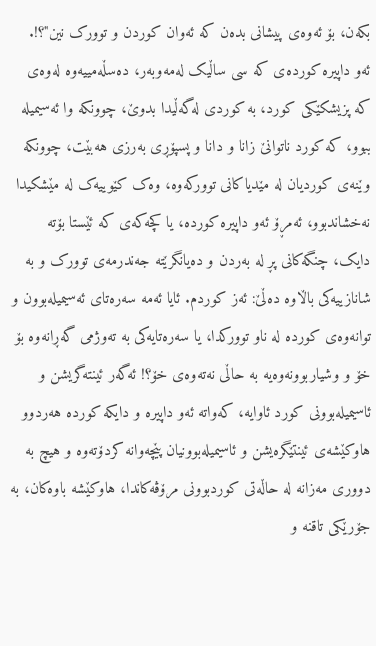بکەن، بۆ ئەوەی پیشانی بدەن کە ئەوان کوردن و توورک نین"؟!.
ئەو داپیرە کوردەی کە سی ساڵیک لەمەوبەر، دەسڵەمییەوە لەوەی کە پزیشکێکی کورد، بە کوردی لەگەڵیدا بدوێ، چوونکە وا ئەسیمیلە ببوو، کە کورد ناتوانێ زانا و دانا و پسپۆڕی بەرزی هەبێت، چوونکە وێنەی کوردیان لە مێدیاکانی توورکەوە، وەک کێوییەک لە مێشکیدا نەخشاندبوو، ئەمڕۆ ئەو داپیرە کوردە، یا کچەکەی کە ئێستا بۆتە دایک، چنگەکانی پڕ لە بەردن و دەیانگرێتە جەندرمەی توورک و بە شانازییەکی باڵاوە دەڵێ: ئەز کوردم. ئایا ئەمە سەرەتای ئەسیمیلەبوون و توانەوەی کوردە لە ناو توورکدا، یا سەرەتایەکی بە تەوژمی گەڕانەوە بۆ خۆ و وشیاربوونەوەیە بە حاڵی نەتەوەی خۆ؟! ئەگەر ئینتەگریشن و ئاسیمیلەبوونی کورد ئاوایە، کەواتە ئەو داپیرە و دایکە کوردە هەردوو هاوکێشەی ئینتێگرەیشن و ئاسیمیلەبوونیان پێچەوانە کردۆتەوە و هیچ بە دووری مەزانە لە حاڵەتی کوردبوونی مرۆڤەکاندا، هاوکێشە باوەکان، بە جۆرێکی تاقنە و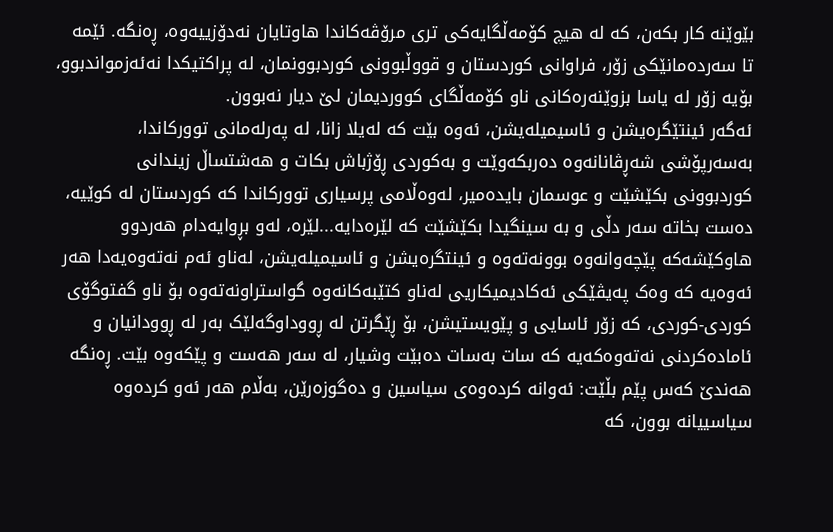بێوێنە کار بکەن، کە لە هیچ کۆمەڵگایەکی تری مرۆڤەکاندا هاوتایان نەدۆزییەوە، ڕەنگە. ئێمە تا سەردەمانێکی زۆر، فراوانی کوردستان و قووڵبوونی کوردبوونمان، لە پراکتیکدا نەئەزمواندبوو، بۆیە زۆر لە یاسا بزوێنەرەکانی ناو کۆمەڵگای کووردیمان لێ دیار نەبوون.
ئەگەر ئینتێگرەیشن و ئاسیمیلەیشن، ئەوە بێت کە لەیلا زانا، لە پەرلەمانی توورکاندا، بەسەرپۆشی شەڕڤانانەوە دەربکەوێت و بەکوردی ڕۆژباش بکات و هەشتساڵ زیندانی کوردبوونی بکێشێت و عوسمان بایدەمیر، لەوەڵامی پرسیاری توورکاندا کە کوردستان لە کوێیە، دەست بخاتە سەر دڵی و بە سینگیدا بکێشێت کە لێرەدایە...لێرە، لەو بڕوایەدام هەردوو هاوکێشەکە پێچەوانەوە بوونەتەوە و ئینتگرەیشن و ئاسیمیلەیشن، لەناو ئەم نەتەوەیەدا هەر ئەوەیە کە وەک پەیڤێکی ئەکادیمیکاریی لەناو کتێبەکانەوە گواستراونەتەوە بۆ ناو گفتوگۆی کوردی-کوردی، کە زۆر ئاسایی و پێویستیشن، بۆ ڕێگرتن لە ڕووداوگەلێک بەر لە ڕوودانیان و ئامادەکردنی نەتەوەکەیە کە سات بەسات دەبێت وشیار، لە سەر هەست و پێکەوە بێت. ڕەنگە هەندێ کەس پێم بڵێت: ئەوانە کردەوەی سیاسین و دەگوزەرێن، بەڵام هەر ئەو کردەوە سیاسییانە بوون، کە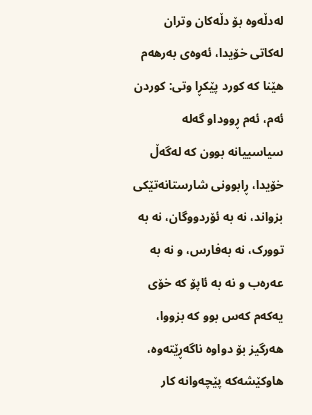لەدڵەوە بۆ دڵەکان وتران لەکاتی خۆیدا، ئەوەی بەرهەم هێنا کە کورد پێکڕا وتی: کوردن ئەم، ئەم ڕووداو گەلە سیاسییانە بوون کە لەگەڵ خۆیدا، ڕابوونی شارستانەتێکی بزواند، نە بە ئۆردووگان، نە بە توورک، نە بەفارس، و نە بە عەرەب و نە بە ئاپۆ کە خۆی یەکەم کەس بوو کە بزووا، هەرگیز بۆ دواوە ناگەڕێتەوە، هاوکێشەکە پێچەوانە کار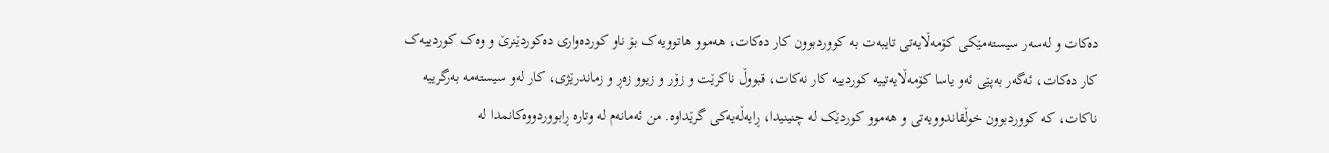دەکات و لەسەر سیستەمێکی کۆمەڵایەتی تایبەت بە کووردبوون کار دەکات، هەموو هاتوویەک بۆ ناو کوردەواری دەکوردێنرێ و وەک کوردییەک کار دەکات، ئەگەر بەپێی ئەو یاسا کۆمەڵایەتییە کوردییە کار نەکات، قبووڵ ناکرێت و زۆر و زیوو زەڕ و زماندرێژی، کار لەو سیستەمە بەرگرییە ناکات، کە کووردبوون خوڵقاندوویەتی و هەموو کوردێک لە چنینیدا، ڕایەڵەیەکی گرێداوە. من ئەمانەم لە وتارە ڕابووردووەکانمدا لە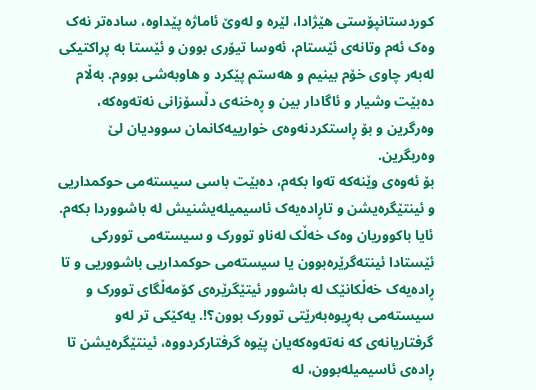کوردستانپۆستی هێژادا، لێرە و لەوێ ئاماژە پێداوە، سادەتر نەک وەک ئەم وتانەی ئێستام، ئەوسا تیۆری بوون و ئێستا بە پراکتیکی لەبەر چاوی خۆم بینیم و هەستم پێکرد و هاوبەشی بووم. بەڵام دەبێت وشیار و ئاگادار بین و ڕەخنەی دڵسۆزانی نەتەوەکە، وەرگرین و بۆ ڕاستکردنەوەی خوارییەکانمان سوودیان لێ وەربگرین.
بۆ ئەوەی وێنەکە تەوا بکەم، دەبێت باسی سیستەمی حوکمداریی و ئینتێگرەیشن و تاڕادەیەک ئاسیمیلەیشنیش لە باشووردا بکەم. ئایا باکووریان وەک خەڵک لەناو توورک و سیستەمی توورکی ئێستادا ئینتەگرێرەبوون یا سیستەمی حوکمداریی باشووریی و تا ڕادەیەک خەڵکانێک لە باشوور ئیتێگرێرەی کۆمەڵگای توورک و سیستەمی بەڕیوەبەرێتی توورک بوون؟!. یەکێکی تر لەو گرفتاریانەی کە نەتەوەکەیان پێوە گرفتارکردووە، ئینتێگرەیشن تا ڕادەی ئاسیمیلەبوون، لە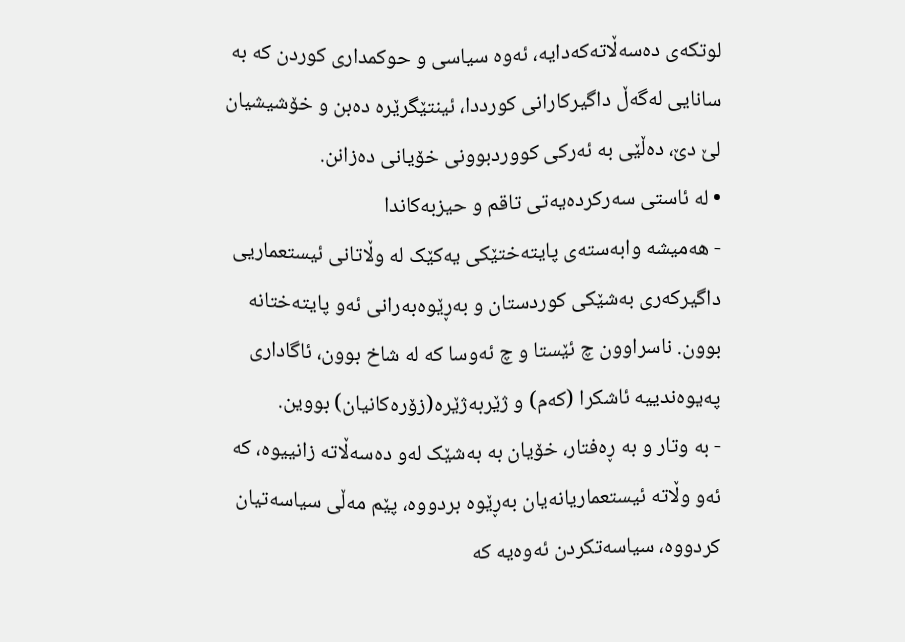لوتکەی دەسەڵاتەکەدایە، ئەوە سیاسی و حوکمداری کوردن کە بە سانایی لەگەڵ داگیرکارانی کورددا، ئینتێگرێرە دەبن و خۆشیشیان لێ دێ، دەڵێی بە ئەرکی کووردبوونی خۆیانی دەزانن.
• لە ئاستی سەرکردەیەتی تاقم و حیزبەکاندا
- هەمیشە وابەستەی پایتەختێکی یەکێک لە وڵاتانی ئیستعماریی داگیرکەری بەشێكی کوردستان و بەڕێوەبەرانی ئەو پایتەختانە بوون. ناسراوون چ ئێستا و چ ئەوسا کە لە شاخ بوون، ئاگاداری پەیوەندییە ئاشکرا (کەم) و ژێربەژێرە(زۆرەکانیان) بووین.
- بە وتار و بە ڕەفتار، خۆیان بە بەشێک لەو دەسەڵاتە زانییوە، کە ئەو وڵاتە ئیستعماریانەیان بەڕێوە بردووە، پێم مەڵی سیاسەتیان کردووە، سیاسەتکردن ئەوەیە کە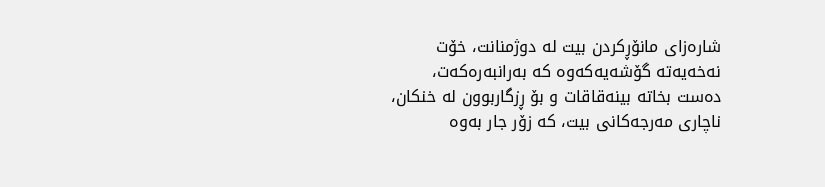شارەزای مانۆڕکردن بیت لە دوژمنانت، خۆت نەخەیەتە گۆشەیەکەوە کە بەرانبەرەکەت، دەست بخاتە بینەقاقات و بۆ ڕزگاربوون لە خنکان، ناچاری مەرجەکانی بیت، کە زۆر جار بەوە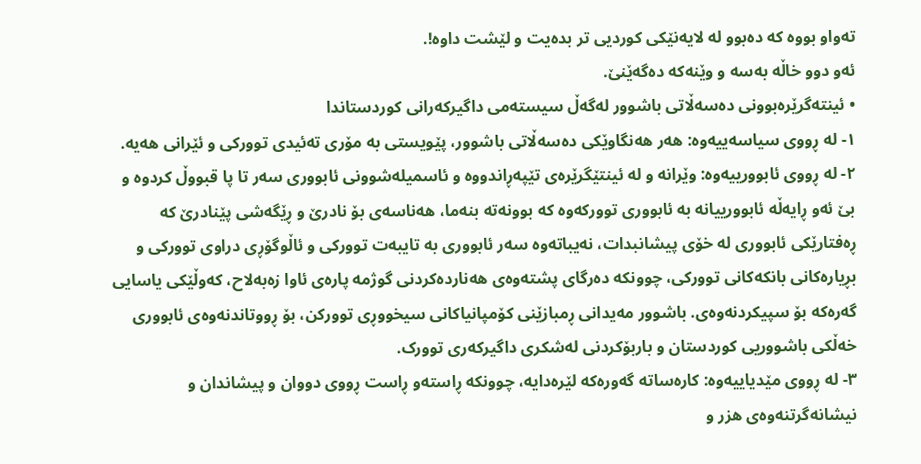تەواو بووە کە دەبوو لە لایەنێکی کوردیی تر بدەیت و لێشت داوە!.
ئەو دوو خاڵە بەسە و وێنەکە دەگەێنێ.
• ئینتەگرێرەبوونی دەسەڵاتی باشوور لەگەڵ سیستەمی داگیرکەرانی کوردستاندا
١- لە ڕووی سیاسەییەوە: هەر هەنگاوێکی دەسەڵاتی باشوور، پێویستی بە مۆری تەئیدی توورکی و ئێرانی هەیە.
٢- لە ڕووی ئابوورییەوە: وێرانە و لە ئینتێگرێرەی تێپەڕاندووە و ئاسمیلەشوونی ئابووری سەر تا پا قبووڵ کردوە و بێ ئەو ڕایەڵە ئابوورییانە بە ئابووری توورکەوە کە بوونەتە بنەما، هەناسەی بۆ نادرێ و ڕێگەشی پێنادرێ کە ڕەفتارێکی ئابووری لە خۆی پیشانبدات، نەیباتەوە سەر ئابووری بە تایبەت توورکی و ئاڵوگۆڕی دراوی توورکی و بڕیارەکانی بانکەکانی توورکی، چوونکە دەرگای پشتەوەی هەناردەکردنی گوژمە پارەی ئاوا زەبەلاح، کەوڵێکی یاسایی گەرەکە بۆ سپیکردنەوەی. باشوور مەیدانی ڕمبازێنی کۆمپانیاکانی سیخووڕی توورکن، بۆ ڕووتاندنەوەی ئابووری خەڵکی باشووریی کوردستان و باربۆکردنی لەشکری داگیرکەری توورک.
٣- لە ڕووی مێدیاییەوە: کارەساتە گەورەکە لێرەدایە، چوونکە ڕاستەو ڕاست ڕووی دووان و پیشاندان و نیشانەگرتنەوەی هزر و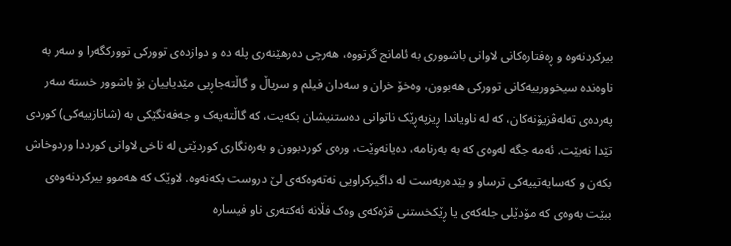بیرکردنەوە و ڕەفتارەکانی لاوانی باشووری بە ئامانج گرتووە، هەرچی دەرهێنەری پلە دە و دوازدەی توورکی توورکگەرا و سەر بە ناوەندە سیخوورییەکانی توورکی هەبوون، وەخۆ خران و سەدان فیلم و سریاڵ و گاڵتەجاڕیی مێدیاییان بۆ باشوور خستە سەر پەردەی تەلەڤزیۆنەکان، کە لە ناویاندا ڕیزپەڕێک ناتوانی دەستنیشان بکەیت، کە گاڵتەیەک و جەفەنگێکی بە (شانازییەکی) کوردی تێدا نەبێت. ئەمە جگە لەوەی کە بە بەرنامە، دەیانەوێت، ورەی کوردبوون و بەرەنگاری کوردێتی لە ناخی لاوانی کورددا وردوخاش بکەن و کەسایەتییەکی ترساو و بێدەربەست لە داگیرکراویی نەتەوەکەی لێ دروست بکەنەوە. لاوێک کە هەموو بیرکردنەوەی ببێت بەوەی کە مۆدێلی جلەکەی یا ڕێکخستنی قژەکەی وەک فڵانە ئەکتەری ناو فیسارە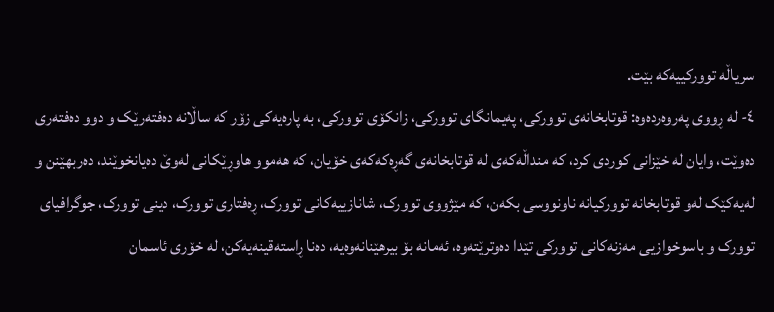سریاڵە توورکییەکە بێت.
٤- لە ڕووی پەروەردەوە: قوتابخانەی توورکی، پەیمانگای توورکی، زانکۆی توورکی، بە پارەیەکی زۆر کە ساڵانە دەفتەرێک و دوو دەفتەری دەوێت، وایان لە خێزانی کوردی کرد، کە منداڵەکەی لە قوتابخانەی گەڕەکەکەی خۆیان، کە هەموو هاوڕێکانی لەوێ دەیانخوێند، دەربهێنن و لەیەکێک لەو قوتابخانە توورکیانە ناونووسی بکەن، کە مێژووی توورک، شانازییەکانی توورک، ڕەفتاری توورک، دینی توورک، جوگرافیای توورک و باسوخوازیی مەزنەکانی توورکی تێدا دەوترێتەوە، ئەمانە بۆ بیرهێنانەوەیە، دەنا ڕاستەقینەیەکن، لە خۆری ئاسمان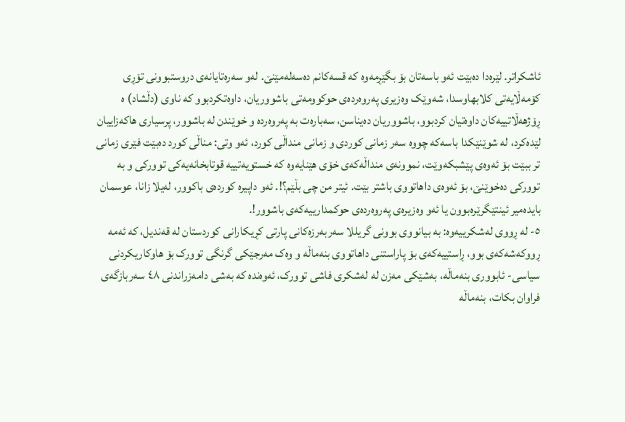ئاشکراتر. لێرەدا دەبێت ئەو باسەتان بۆ بگێڕمەوە کە قسەکانم دەسەلەمێنێ. لەو سەرەتایانەی دروستبوونی تۆڕی کۆمەڵایەتی کلابهاوسدا، شەوێک وەزیری پەروەردەی حوکوومەتی باشووریان، داوەتکردبوو کە ناوی (دڵشاد) ە ڕۆژهەڵاتییەکان داوەتیان کردبوو، باشووریان دەیناسن، سەبارەت بە پەروەردە و خوێندن لە باشوور، پرسیاری هاکەزاییان لێدەکرد، لە شوێنێکدا باسەکە چووە سەر زمانی کوردی و زمانی منداڵی کورد، ئەو وتی: مناڵی کورد دەبێت فێری زمانی تر ببێت بۆ ئەوەی پێشبکەوێت، نموونەی منداڵەکەی خۆی هێنایەوە کە خستویەتییە قوتابخانەیەکی توورکی و بە توورکی دەخوێنێ، بۆ ئەوەی داهاتووی باشتر بێت. ئیتر من چی بڵێم؟!. ئەو داپیرە کوردەی باکوور، لەیلا زانا، عوسمان بایدەمیر ئینتێگرێرەبوون یا ئەو وەزیرەی پەروەردەی حوکمدارییەکەی باشوور!.
٥- لە ڕووی لەشکرییەوە: بە بیانووی بوونی گریللا سەربەرزەکانی پارتی کڕیکارانی کوردستان لە قەندیل، کە ئەمە ڕووکەشەکەی بوو، ڕاستییەکەی بۆ پاراستنی داهاتووی بنەماڵە و وەک مەرجێکی گرنگی توورک بۆ هاوکاریکردنی سیاسی- ئابووری بنەماڵە، بەشێکی مەزن لە لەشکری فاشی توورک، ئەوەندە کە بەشی دامەزراندنی ٤٨ سەربازگەی فراوان بکات، بنەماڵە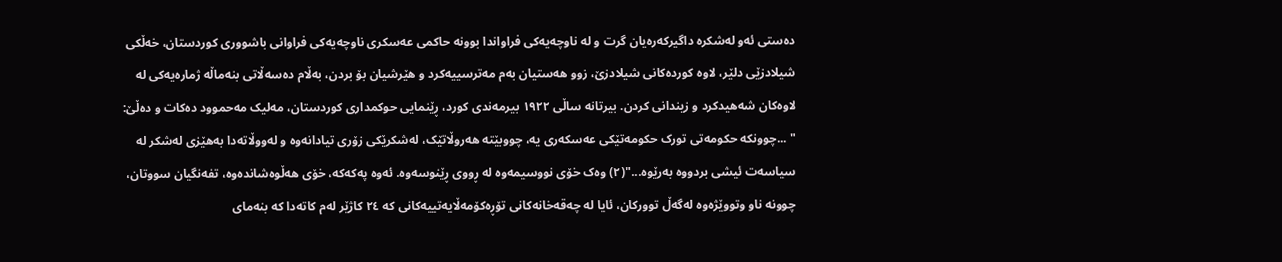دەستی ئەو لەشکرە داگیرکەرەیان گرت و لە ناوچەیەکی فراواندا بوونە حاکمی عەسکری ناوچەیەکی فراوانی باشووری کوردستان، خەڵکی شیلادزێی دلێر، لاوە کوردەکانی شیلادزێ، زوو هەستیان بەم مەترسییەکرد و هێرشیان بۆ بردن، بەڵام دەسەڵاتی بنەماڵە ژمارەیەکی لە لاوەکان شەهیدکرد و زیندانی کردن. بیرتانە ساڵی ١٩٢٢ بیرمەندی کورد، ڕێنمایی حوکمداری کوردستان، مەلیک مەحموود دەکات و دەڵێ: " ...چوونکە حکومەتی تورک حکومەتێکی عەسکەری یە، چووبێتە هەروڵاتێک، لەشکرێکی زۆری تیادانەوە و لەووڵاتەدا بەهێزی لەشکر لە سیاسەت ئیشی بردووە بەرێوە..."(٢) وەک خۆی نووسیمەوە لە ڕووی ڕێنوسەوە. ئەوە پەکەکە، خۆی هەڵوەشاندەوە، تفەنگیان سووتان، چوونە ناو وتووێژەوە لەگەڵ توورکان، ئایا لە چەقەخانەکانی تۆڕەکۆمەڵایەتییەکانی کە ٢٤ کاژێر لەم کاتەدا کە بنەمای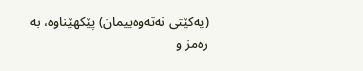(یەکێتی نەتەوەییمان) پێکهێناوە، بە رەمز و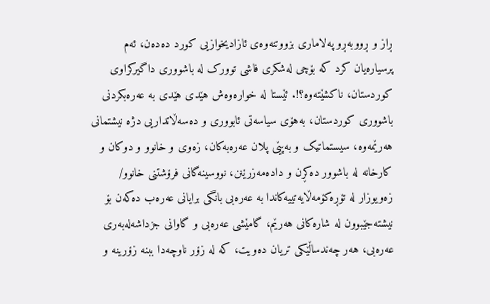ڕاز و ڕووبەڕو پەلاماری بزووتنەوەی ئازادیخوازیی کورد دەدەن، ئەم پرسیارەیان کرد کە بۆچی لەشکری فاشی توورک لە باشووری داگیرکراوی کوردستان، ناکشێتەوە؟!. ئێستا لە خوارەوەش هێدی هێدی بە عەرەبکردنی باشووری کوردستان، بەهۆی سیاسەتی ئابووری و دەسەڵاتداریی دژە نیشتمانی هەرێمەوە، سیستماتیک و بەپێی پلان عەرەبەکان، زەوی و خانوو و دوکان و کارخانە لە باشوور دەکڕن و دادەمەزرێنن، نووسینەگانی فرۆشتنی خانوو/ زەویوزار لە تۆڕەکۆمەڵایەتییەکاندا بە عەرەبی بانگی برایانی عەرەب دەکەن بۆ نیشتەجێبوون لە شارەکانی هەرێم، گامێشی عەرەبی و گاوانی جزداشەلەبەری عەرەبی، هەر چەندساڵێکی تریان دەویت، کە لە زۆر ناوچەدا ببنە زۆرینە و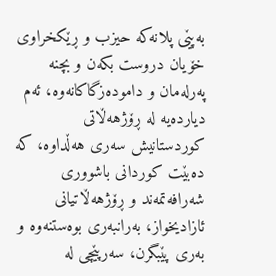بەپێی پلانەکە حیزب و ڕێکخراوی خۆیان دروست بکەن و بچنە پەرلەمان و دامودەزگاکانەوە، ئەم دیاردەیە لە ڕۆژهەڵاتی کوردستانیش سەری هەڵداوە، کە دەبێت کوردانی باشووری شەرافەتمەند و ڕۆژهەڵاتیانی ئازادیخواز، بەرانبەری بوەستنەوە و بەری پێبگرن، سەرپێچی لە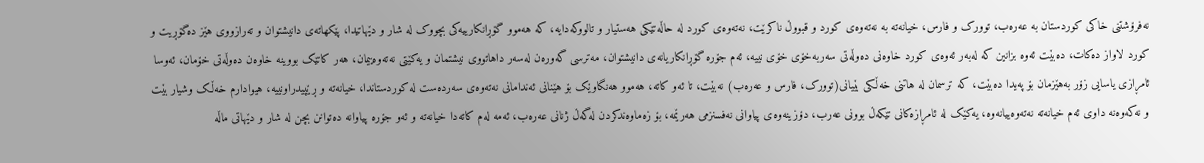نەفرۆشتنی خاکی کوردستان بە عەرەب، توورک و فارس، خیانەتە بە نەتەوەی کورد و قبووڵ ناکرێت، نەتەوەی کورد لە حاڵەتێکی هەستیار و تالووکەدایە، کە هەموو گۆڕانکارییەکی بچووک لە شار و دێهاتیدا، پێکهاتەی دانیشتوان و تەرازووی هێز دەگۆڕیت و کورد لاواز دەکات، دەبێت ئەوە بزانین کە لەبەر ئەوەی کورد خاوەنی دەوڵەتی سەربەخۆی خۆی نییە، ئەم جۆرە گۆڕانکاریانەی دانیشتوان، مەترسی گەورەن لەسەر داهاتووی نیشتمان و یەکێتی نەتەوەییمان، هەر کاتێک بووینە خاوەن دەوڵەتی خۆمان، ئەوسا ئامڕازی یاسایی زۆر بەهێزمان بۆ پەیدا دەبێت، کە ترسمان لە هاتنی خەڵکی بێیانی(توورک، فارس و عەرەب) نەبێت، تا ئەو کاتە، هەموو هەنگاوێک بۆ هێنانی ئەندامانی نەتەوەی سەردەست لە کوردستاندا، خیانەتە و ڕێپیدراونییە، هیوادارم خەڵک وشیار بێت و نەکەوەنە داوی ئەم خیانەتە نەتەوەییانەوە، یەکێک لە ئامڕازەکانی تێکەڵ بوونی عەرب، دۆزینەوەی پیاوانی نەفسنزمی هەرێمە، بۆ زەماوەندکردن لەگەڵ ژنانی عەرەب، ئەمە لەم کاتەدا خیانەتە و ئەو جۆرە پیاوانە دەتوانن بچن لە شار و دێهاتی ماڵە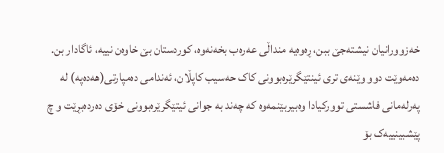خەزوورانیان نیشتەجێ ببن، ڕەوەیە منداڵی عەرەب بخەنەوە، کوردستان بێ خاوەن نییە، ئاگادار بن.
دەمەوێت دوو وێنەی تری ئینتێگرێرەبوونی کاک حەسیب کاپڵان، ئەندامی دەمپارتی(هەدەپە) لە پەرلەمانی فاشستی توورکیادا وەبیربێنمەوە کە چەند بە جوانی ئیتێگرێرەبوونی خۆی دەردەبڕێت و چ پێشبینییەک بۆ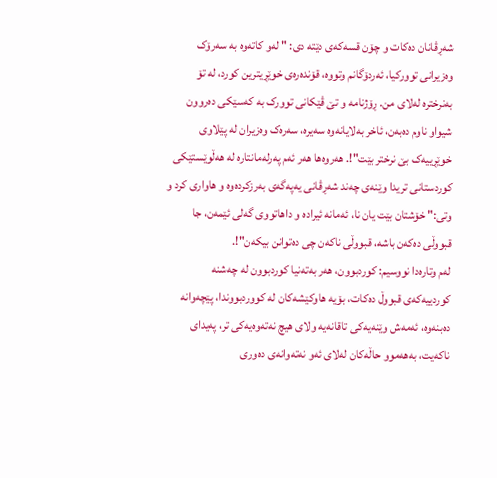شەڕڤانان دەکات و چۆن قسەکەی دێتە دی: " لەو کاتەوە بە سەرۆک وەزیرانی توورکیا، ئەردۆگانم وتووە، قۆندەرەی خوێڕیترین کورد، لە تۆ بەنرخترە لەلای من. ڕۆژنامە و تێ ڤێکانی توورک بە کەسێکی دەروون شیواو ناوم دەبەن، ئاخر بەلایانەوە سەیرە، سەرەک وەزیران لە پێلاوی خوێڕییەک بێ نرختر بێت"!. هەروەها هەر ئەم پەرلەمانتارە لە هەڵوێستێکی کوردستانی تریدا وێنەی چەند شەڕڤانی یەپەگەی بەرزکردەوە و هاواری کرد و وتی:" خۆشتان بێت یان نا، ئەمانە ئیرادە و داهاتووی گەلی ئێمەن، جا قبووڵی دەکەن باشە، قبووڵی ناکەن چی دەتوانن بیکەن"!.
لەم وتارەدا نووسیم: کوردبوون، هەر بەتەنیا کوردبوون لە چەشنە کوردییەکەی قبووڵ دەکات، بۆیە هاوکێشەکان لە کووردبووندا، پێچەوانە دەبنەوە، ئەمەش وێنەیەکی تاقانەیە ولای هیچ نەتەوەیەکی تر، پەیدای ناکەیت، بەهەموو حاڵەکان لەلای ئەو نەتەوانەی دەوری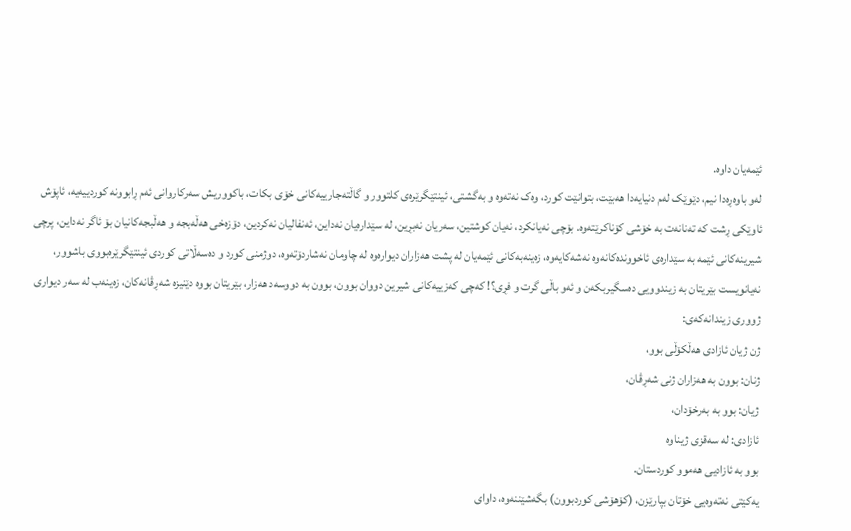ئێمەیان داوە.
لەو باوەڕەدا نیم، دێوێک لەم دنیایەدا هەبێت، بتوانێت کورد، وەک نەتەوە و بەگشتی، ئینتێگرێرەی کلتوور و گاڵتەجارییەکانی خۆی بکات، باکووریش سەرکاروانی ئەم ڕابوونە کوردییەیە، ئاپۆش ئاوێکی ڕشت کە تەنانەت بە خۆشی کۆناکرێتەوە. بۆچی نەیانکرد، نەیان کوشتین، سەریان نەبڕین، لە سێدارەیان نەداین، ئەنفالیان نەکردین، دۆزەخی هەڵەبجە و هەڵبجەکانیان بۆ ئاگر نەداین، پرچی شیرینەکانی ئێمە بە سێدارەی ئاخووندەکانەوە نەشەکایەوە، زەینەبەکانی ئێمەیان لە پشت هەزاران دیوارەوە لە چاومان نەشاردۆتەوە، دوژمنی کورد و دەسەڵاتی کوردی ئینتێگرێرەبووی باشوور، نەیانویست بێریتان بە زیندوویی دەسگیربکەن و ئەو باڵی گرت و فڕی؟! کەچی کەزییەکانی شیرین دووان بوون، بوون بە دووسەد هەزار، بێریتان بووە دێنیزە شەڕڤانەکان، زەینەب لە سەر دیواری ژووری زیندانەکەی:
ژن ژیان ئازادی هەڵکۆڵی بوو،
ژنان: بوون بە هەزاران ژنی شەڕڤان،
ژیان: بوو بە بەرخۆدان،
ئازادی: لە سەقزی ژیناوە
بوو بە ئازادیی هەموو کوردستان.
یەکێتی نەتەوەیی خۆتان بپارێزن، (کۆهۆشی کوردبوون) بگەشێننەوە، داوای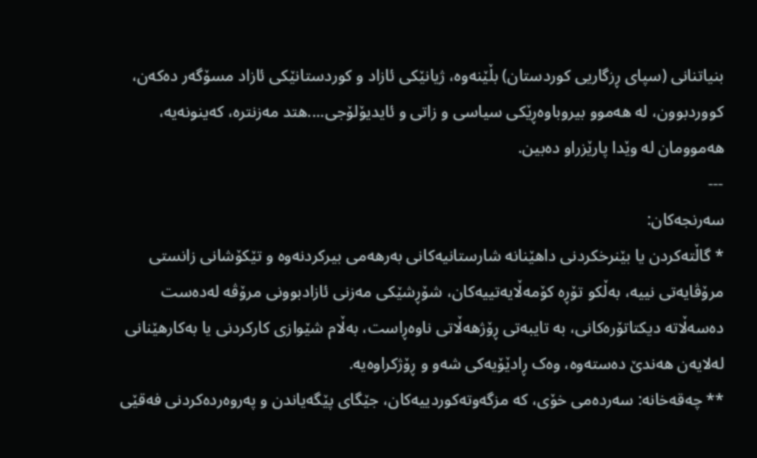بنیاتنانی (سپای ڕزگاریی کوردستان) بڵێنەوە، ژیانێکی ئازاد و کوردستانێکی ئازاد مسۆگەر دەکەن، کووردبوون، لە هەموو بیروباوەڕێکی سیاسی و زاتی و ئایدیۆلۆجی....هتد مەزنترە، کەینونەیە، هەموومان لە وێدا پارێزراو دەبین.
---
سەرنجەکان:
* گاڵتەکردن یا بێنرخکردنی داهێنانە شارستانیەکانی بەرهەمی بیرکردنەوە و تێکۆشانی زانستی مرۆڤایەتی نییە، بەڵکو تۆڕە کۆمەڵایەتییەکان، شۆڕشێکی مەزنی ئازادبوونی مرۆڤە لەدەست دەسەڵاتە دیکتاتۆرەکانی، بە تایبەتی ڕۆژهەڵاتی ناوەڕاست، بەڵام شێوازی کارکردنی یا بەکارهێنانی لەلایەن هەندێ دەستەوە، وەک ڕادێۆیەکی شەو و ڕۆژکراوەیە.
** چەقەخانە: سەردەمی خۆی، کە مزگەوتەکوردییەکان، جێگای پێگەیاندن و پەروەردەکردنی فەقێی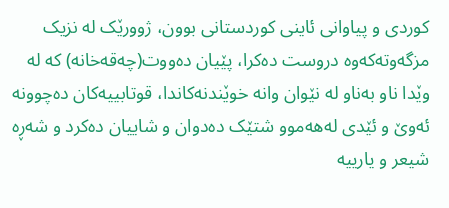کوردی و پیاوانی ئاینی کوردستانی بوون، ژوورێک لە نزیک مزگەوتەکەوە دروست دەکرا، پێیان دەووت(چەقەخانە) کە لە وێدا ناو بەناو لە نێوان وانە خوێندنەکاندا، قوتابییەکان دەچوونە ئەوێ و ئێدی لەهەموو شتێک دەدوان و شاییان دەکرد و شەڕە شیعر و یارییە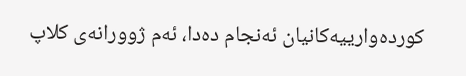کوردەوارییەکانیان ئەنجام دەدا، ئەم ژوورانەی کلاپ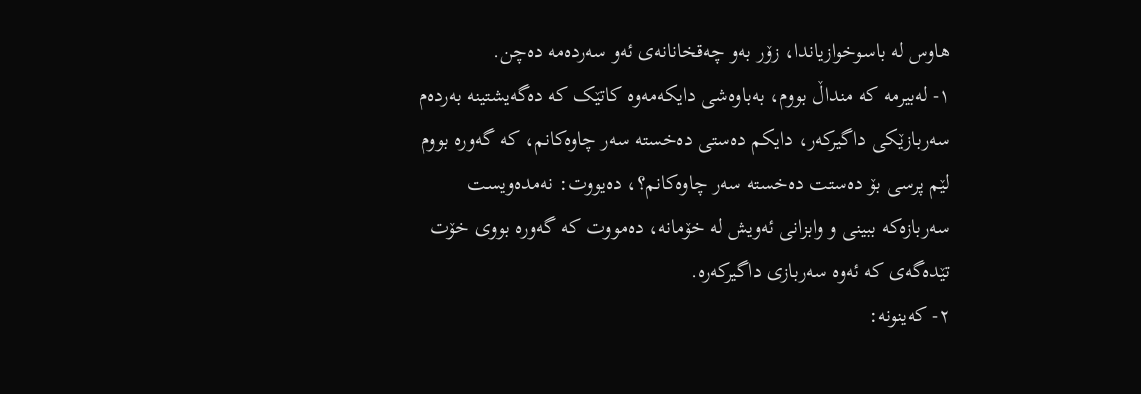هاوس لە باسوخوازیاندا، زۆر بەو چەقخانانەی ئەو سەردەمە دەچن.
١- لەبیرمە کە منداڵ بووم، بەباوەشی دایکەمەوە کاتێک کە دەگەیشتینە بەردەم سەربازێکی داگیرکەر، دایکم دەستی دەخستە سەر چاوەکانم، کە گەورە بووم لێم پرسی بۆ دەستت دەخستە سەر چاوەکانم؟، دەیووت: نەمدەویست سەربازەکە ببینی و وابزانی ئەویش لە خۆمانە، دەمووت کە گەورە بووی خۆت تێدەگەی کە ئەوە سەربازی داگیرکەرە.
٢- کەینونە: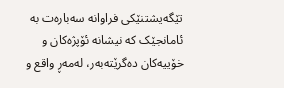تێگەیشتنێکی فراوانە سەبارەت بە ئامانجێک کە نیشانە ئۆپژەکان و خۆییەکان دەگرێتەبەر، لەمەڕ واقع و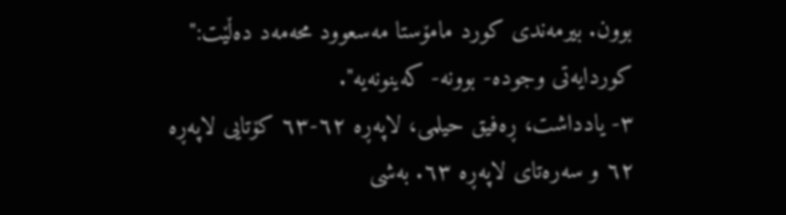بوون. بیرمەندی کورد مامۆستا مەسعوود محەمەد دەڵێت:" کوردایەتی وجودە- بوونە- کەینونەیە".
٣- یادداشت، ڕەفیق حیلمی، لاپەڕە ٦٢-٦٣ کۆتایی لاپەڕە ٦٢ و سەرەتای لاپەڕە ٦٣. بەشی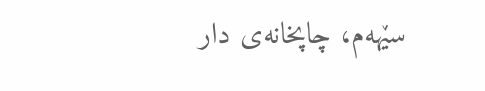سێهەم، چاپخانەی دار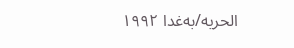الحریە/بەغدا ١٩٩٢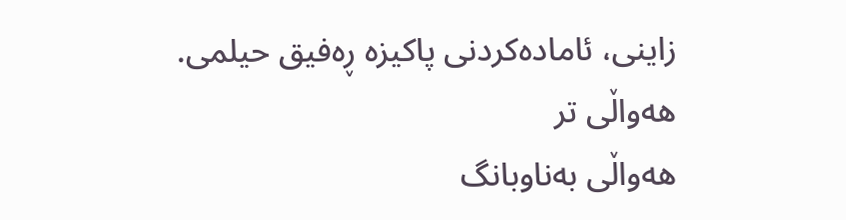زاینی، ئامادەکردنی پاکیزە ڕەفیق حیلمی.
هەواڵی تر
هەواڵی بەناوبانگ